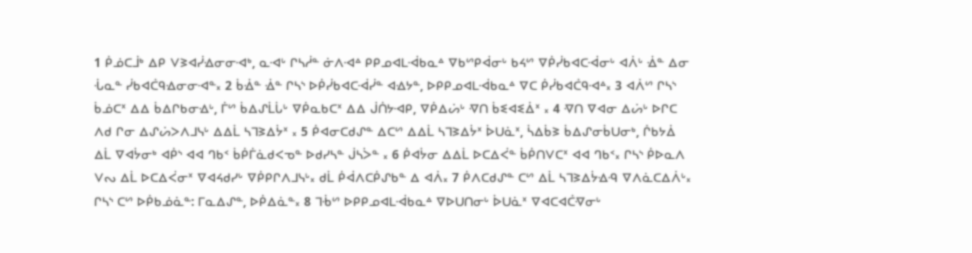1 ᑮᓅᑕᒨᒃ ᐃᑭ ᐯᕒᐊᓰᐎᓂᓂᐗᒃ, ᓇᐗᒡ ᒋᓴᓲᓐ ᓃᐱᐗᐞ ᑭᑭᓄᐊᒪᐙᑲᓇᐞ ᐁᑲᔥᑭᐋᓂᒡ ᑲᔦᔥ ᐁᑮᓰᑲᐊᑕᐙᓂᒡ ᐊᐲᒡ ᐐᓐ ᐃᓂ ᒞᓇᓐ ᓰᑲᐊᑖᑫᐎᓂᓂᐗᓐ᙮ 2 ᑳᐐᓐ ᐐᓐ ᒋᓴᔅ ᐅᑮᓰᑲᐊᑕᐙᓰᓐ ᐊᐎᔭᓐ, ᐅᑭᑭᓄᐊᒪᐙᑲᓇᐞ ᐁᑕ ᑮᓰᑲᐊᑖᑫᐗᐞ᙮ 3 ᐊᐲᔥ ᒋᓴᔅ ᑳᓅᑕᕽ ᐃᐃ ᑳᐃᒋᑲᓂᐎᒡ, ᒦᔥ ᑳᐃᔑᒫᒑᒡ ᐁᑮᓇᑲᑕᕽ ᐃᐃ ᒎᑏᔭᐗᑭ, ᐁᑮᐃᔖᒡ ᐌᑎ ᑳᓬᐊᓬᐄᕽ ᙮ 4 ᐌᑎ ᐁᐊᓂ ᐃᔖᒡ ᐅᒋᑕ ᐱᑯ ᒋᓂ ᐃᔑᔖᐳᐱᒧᓭᒡ ᐃᐃᒫ ᓴᒣᕒᐃᔮᕽ ᙮ 5 ᑮᐊᓂᑕᑯᔑᓐ ᐃᑕᔥ ᐃᐃᒫ ᓴᒣᕒᐃᔮᕽ ᐆᑌᓈᕽ, ᓵᐃᑳᕒ ᑳᐃᔑᓂᑳᑌᓂᒃ, ᒌᑲᔭᐄ ᐃᒫ ᐁᐊᔮᓂᒃ ᐊᑮᔅ ᐊᐊ ᒉᑲᑉ ᑳᑮᒦᓈᑯᐸᓀᓐ ᐅᑯᓯᓴᓐ ᒎᓴᐴᓐ ᙮ 6 ᑮᐊᔮᓂ ᐃᐃᒫ ᐅᑕᐃᐹᓐ ᑳᑮᑎᐯᑕᕽ ᐊᐊ ᒉᑲᑉ᙮ ᒋᓴᔅ ᑮᐅᓇᐱ ᐯᔓ ᐃᒫ ᐅᑕᐃᐹᓂᕽ ᐁᐊᔦᑯᓯᒡ ᐁᑮᑭᒋᐱᒧᓭᒡ᙮ ᑯᒫ ᑮᐋᐱᑕᑮᔑᑲᓐ ᐃ ᐊᐲ᙮ 7 ᑮᐱᑕᑯᔑᓐ ᑕᔥ ᐃᒫ ᓴᒣᕒᐃᔮᐎᑴ ᐁᐱᓈᑕᐃᐲᒡ᙮ ᒋᓴᔅ ᑕᔥ ᐅᑮᑲᓅᓈᓐ: ᒥᓇᐃᔑᓐ, ᐅᑮᐃᓈᓐ᙮ 8 ᒣᒀᔥ ᐅᑭᑭᓄᐊᒪᐙᑲᓇᐞ ᐁᐅᑌᑎᓂᒡ ᐆᑌᓈᕽ ᐁᐊᑕᐊᑖᐌᓂᒡ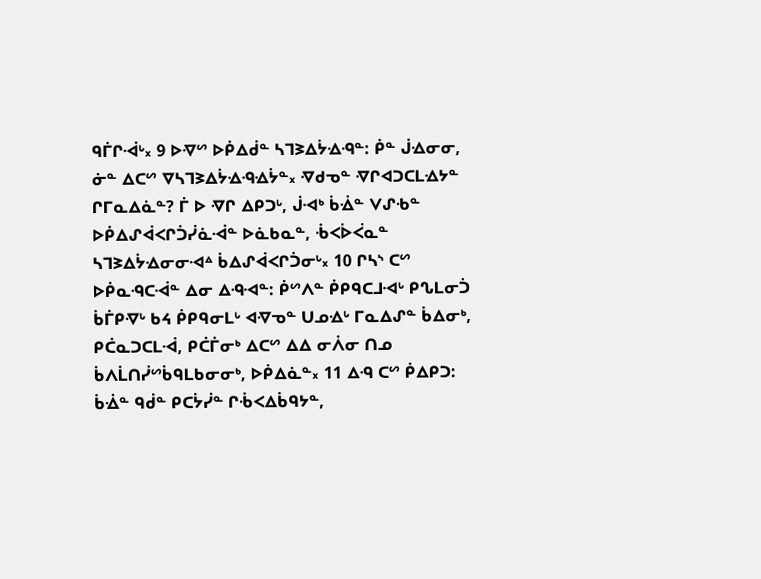ᑫᒦᒋᐙᒡ᙮ 9 ᐅᐌᔥ ᐅᑮᐃᑰᓐ ᓴᒣᕒᐃᔮᐎᑴᓐ: ᑮᓐ ᒎᐎᓂᓂ, ᓃᓐ ᐃᑕᔥ ᐁᓴᒣᕒᐃᔮᐎᑴᐎᔮᓐ᙮ ᐌᑯᓀᓐ ᐌᒋᐊᑐᑕᒪᐎᔭᓐ ᒋᒥᓇᐃᓈᓐ? ᒦ ᐅ ᐌᒋ ᐃᑭᑐᒡ, ᒎᐗᒃ ᑳᐐᓐ ᐯᔑᑾᓐ ᐅᑮᐃᔑᐋᐸᒋᑑᓰᓈᐙᓐ ᐅᓈᑲᓇᓐ, ᒀᐸᐆᐹᓇᓐ ᓴᒣᕒᐃᔮᐎᓂᓂᐗᐞ ᑳᐃᔑᐋᐸᒋᑑᓂᒡ᙮ 10 ᒋᓴᔅ ᑕᔥ ᐅᑮᓇᑴᑕᐙᓐ ᐃᓂ ᐃᑴᐗᓐ: ᑮᔥᐱᓐ ᑮᑭᑫᑕᒧᐗᒡ ᑭᔐᒪᓂᑑ ᑳᒦᑭᐌᒡ ᑲᔦ ᑮᑭᑫᓂᒪᒡ ᐊᐌᓀᓐ ᑌᓄᐎᒡ ᒥᓇᐃᔑᓐ ᑳᐃᓂᒃ, ᑭᑖᓇᑐᑕᒪᐙ, ᑭᑖᒦᓂᒃ ᐃᑕᔥ ᐃᐃ ᓂᐲᓂ ᑎᓄ ᑳᐱᒫᑎᓰᔥᑳᑫᒪᑲᓂᓂᒃ, ᐅᑮᐃᓈᓐ᙮ 11 ᐃᑴ ᑕᔥ ᑮᐃᑭᑐ: ᑳᐐᓐ ᑫᑰᓐ ᑭᑕᔮᓰᓐ ᒋᒀᐸᐃᑳᑫᔭᓐ,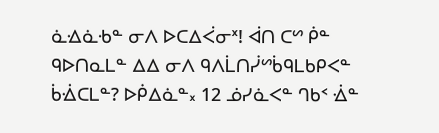ᓈᐎᓈᑾᓐ ᓂᐱ ᐅᑕᐃᐹᓂᕽ! ᐋᑎ ᑕᔥ ᑮᓐ ᑫᐅᑎᓇᒪᓐ ᐃᐃ ᓂᐱ ᑫᐱᒫᑎᓰᔥᑳᑫᒪᑲᑭᐸᓐ ᑳᐐᑕᒪᓐ? ᐅᑮᐃᓈᓐ᙮ 12 ᓅᓯᓈᐸᓐ ᒉᑲᑉ ᐐᓐ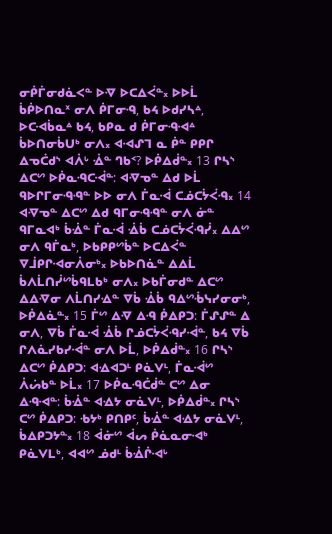ᓂᑮᒦᓂᑯᓈᐸᓐ ᐅᐌ ᐅᑕᐃᐹᓐ᙮ ᐅᐅᒫ ᑳᑮᐅᑎᓇᕽ ᓂᐱ ᑮᒥᓂᑴ, ᑲᔦ ᐅᑯᓯᓴᐞ, ᐅᑕᐗᑳᓇᐞ ᑲᔦ, ᑲᑭᓇ ᑯ ᑮᒥᓂᑴᐗᐞ ᑳᐅᑎᓂᑳᑌᒃ ᓂᐱ᙮ ᐊᐗᔑᒣ ᓇ ᑮᓐ ᑭᑭᒋ ᐃᓀᑖᑯᔅ ᐊᐲᒡ ᐐᓐ ᒉᑲᑉ? ᐅᑮᐃᑰᓐ᙮ 13 ᒋᓴᔅ ᐃᑕᔥ ᐅᑮᓇᑴᑕᐙᓐ: ᐊᐌᓀᓐ ᐃᑯ ᐅᒫ ᑫᐅᒋᒥᓂᑴᑴᓐ ᐅᐅ ᓂᐱ ᒦᓇᐙ ᑕᓅᑕᔮᐹᑴ᙮ 14 ᐊᐌᓀᓐ ᐃᑕᔥ ᐃᑯ ᑫᒥᓂᑴᑴᓐ ᓂᐱ ᓃᓐ ᑫᒥᓇᐊᒃ ᑳᐐᓐ ᒦᓇᐙ ᐐᑳ ᑕᓅᑕᔮᐹᑴᓰ᙮ ᐃᐃᔥ ᓂᐱ ᑫᒦᓇᒃ, ᐅᑲᑭᑭᔥᑳᓐ ᐅᑕᐃᐹᓐ ᐁᒨᑭᒋᐗᓂᐲᓂᒃ᙮ ᐅᑲᐅᑎᓈᓐ ᐃᐃᒫ ᑳᐱᒫᑎᓰᔥᑳᑫᒪᑲᒃ ᓂᐱ᙮ ᐅᑲᒦᓂᑯᓐ ᐃᑕᔥ ᐃᐃᐌᓂ ᐱᒫᑎᓯᐎᓐ ᐁᑳ ᐐᑳ ᑫᐃᔥᒀᓭᓯᓂᓂᒃ, ᐅᑮᐃᓈᓐ᙮ 15 ᒦᔥ ᐃᐌ ᐃᑴ ᑮᐃᑭᑐ: ᒦᔑᔑᓐ ᐃ ᓂᐱ, ᐁᑳ ᒦᓇᐙ ᐐᑳ ᒋᓅᑕᔮᐹᑴᓯᐙᓐ, ᑲᔦ ᐁᑳ ᒋᐱᓈᓯᑲᓯᐙᓐ ᓂᐱ ᐅᒫ, ᐅᑮᐃᑰᓐ᙮ 16 ᒋᓴᔅ ᐃᑕᔥ ᑮᐃᑭᑐ: ᐊᐎᐊᑐᒻ ᑭᓈᐯᒻ, ᒦᓇᐙᔥ ᐲᔖᑲᓐ ᐅᒫ᙮ 17 ᐅᑮᓇᑴᑖᑰᓐ ᑕᔥ ᐃᓂ ᐃᑴᐗᓐ: ᑳᐐᓐ ᐊᐎᔭ ᓂᓈᐯᒻ, ᐅᑮᐃᑰᓐ᙮ ᒋᓴᔅ ᑕᔥ ᑮᐃᑭᑐ: ᑾᔭᒃ ᑭᑎᑭᑦ, ᑳᐐᓐ ᐊᐎᔭ ᓂᓈᐯᒻ, ᑳᐃᑭᑐᔭᓐ᙮ 18 ᐋᓃᔥ ᐋᔕ ᑮᓈᓇᓂᐗᒃ ᑭᓈᐯᒪᒃ, ᐊᐊᔥ ᓅᑯᒻ ᑳᐐᒌᐗᒡ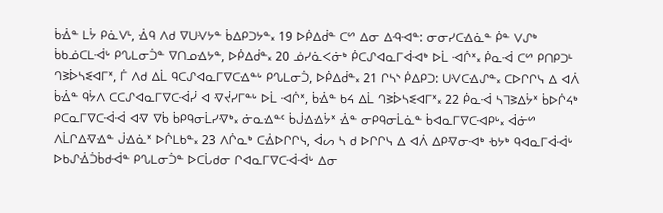ᑳᐐᓐ ᒪᔮ ᑭᓈᐯᒻ, ᐐᑫ ᐱᑯ ᐁᑌᐺᔭᓐ ᑳᐃᑭᑐᔭᓐ᙮ 19 ᐅᑮᐃᑰᓐ ᑕᔥ ᐃᓂ ᐃᑴᐗᓐ: ᓂᓂᓯᑕᐎᓈᓐ ᑮᓐ ᐯᔑᒃ ᑳᑲᓅᑕᒪᐙᒡ ᑭᔐᒪᓂᑑᓐ ᐁᑎᓄᐎᔭᓐ, ᐅᑮᐃᑰᓐ᙮ 20 ᓅᓯᓈᐸᓃᒃ ᑮᑕᔑᐊᓇᒥᐋᐗᒃ ᐅᒫ ᐗᒌᕽ᙮ ᑮᓇᐙ ᑕᔥ ᑭᑎᑭᑐᒻ ᒉᕒᐆᓴᓬᐊᒥᕽ, ᒦ ᐱᑯ ᐃᒫ ᑫᑕᔑᐊᓇᒥᐁᑕᐎᓐᒡ ᑭᔐᒪᓂᑑ, ᐅᑮᐃᑰᓐ᙮ 21 ᒋᓴᔅ ᑮᐃᑭᑐ: ᑌᐺᑕᐎᔑᓐ᙮ ᑕᐅᒋᒋᓭ ᐃ ᐊᐲ ᑳᐐᓐ ᑫᔮᐱ ᑕᑕᔑᐊᓇᒥᐁᑕᐙᓰ ᐊ ᐌᔫᓯᒥᓐᒡ ᐅᒫ ᐗᒌᕽ, ᑳᐐᓐ ᑲᔦ ᐃᒫ ᒉᕒᐆᓴᓬᐊᒥᕽ᙮ 22 ᑮᓇᐙ ᓴᒣᕒᐃᔮᕽ ᑳᐅᒌᔦᒃ ᑭᑕᓇᒥᐁᑕᐙᐙ ᐊᐌ ᐁᑳ ᑳᑭᑫᓂᒫᓯᐌᒃ᙮ ᓃᓇᐎᓐᑦ ᑳᒎᐎᐎᔮᕽ ᐐᓐ ᓂᑭᑫᓂᒫᓈᓐ ᑳᐊᓇᒥᐁᑕᐗᑭᒡ᙮ ᐋᓃᔥ ᐱᒫᒋᐃᐌᐎᓐ ᒎᐎᓈᕽ ᐅᒌᒪᑲᓐ᙮ 23 ᐱᒌᓇᒃ ᑕᐐᐅᒋᒋᓭ, ᐋᔕ ᓴ ᑯ ᐅᒋᒋᓭ ᐃ ᐊᐲ ᐃᑭᐌᓂᐗᒃ ᑾᔭᒃ ᑫᐊᓇᒥᐋᐙᒡ ᐅᑲᔑᐐᑑᑳᑯᐙᓐ ᑭᔐᒪᓂᑑᓐ ᐅᑕᒑᑯᓂ ᒋᐊᓇᒥᐁᑕᐙᐙᒡ ᐃᓂ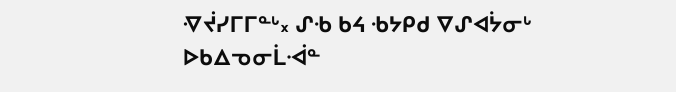ᐌᔫᓯᒥᒥᓐᒡ᙮ ᔑᑾ ᑲᔦ ᑾᔭᑭᑯ ᐁᔑᐊᔮᓂᒡ ᐅᑲᐃᓀᓂᒫᐙᓐ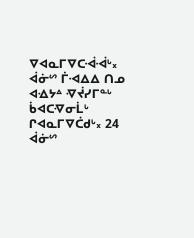ᐁᐊᓇᒥᐁᑕᐙᐙᒡ᙮ ᐋᓃᔥ ᒦᐗᐃᐃ ᑎᓄ ᐊᐎᔭᐞ ᐌᔫᓯᒥᓐᒡ ᑳᐊᑕᐌᓂᒫᒡ ᒋᐊᓇᒥᐁᑖᑯᒡ᙮ 24 ᐋᓃᔥ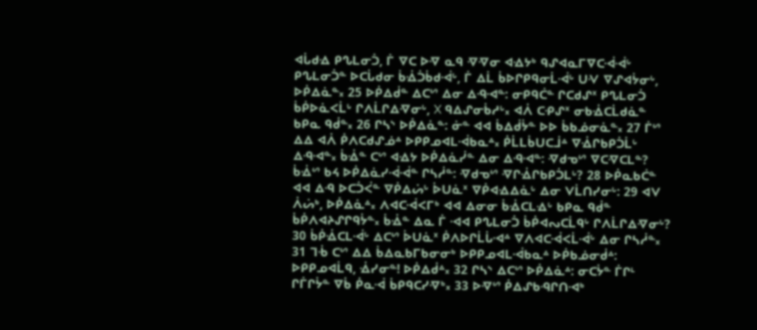ᐊᒑᑯᐎ ᑭᔐᒪᓂᑑ, ᒦ ᐁᑕ ᐅᐌ ᓇᑫ ᐌᐌᓂ ᐊᐎᔭᒃ ᑫᔑᐊᓇᒥᐁᑕᐙᐙᒡ ᑭᔐᒪᓂᑑᓐ ᐅᑕᒑᑯᓂ ᑳᐐᑑᑳᑯᐙᒡ, ᒦ ᐃᒫ ᑳᐅᒋᑭᑫᓂᒫᐙᒡ ᑌᐺ ᐁᔑᐊᔮᓂᒡ, ᐅᑮᐃᓈᓐ᙮ 25 ᐅᑮᐃᑰᓐ ᐃᑕᔥ ᐃᓂ ᐃᑴᐗᓐ: ᓂᑭᑫᑖᓐ ᒋᑕᑯᔑᕽ ᑭᔐᒪᓂᑑ ᑳᑮᐅᓈᐸᒫᒡ ᒋᐱᒫᒋᐃᐌᓂᒡ, X ᑫᐃᔑᓂᑳᓱᒡ᙮ ᐊᐲ ᑕᑶᔑᕽ ᓂᑲᐐᑕᒫᑯᓈᓐ ᑲᑭᓇ ᑫᑰᓐ᙮ 26 ᒋᓴᔅ ᐅᑮᐃᓈᓐ: ᓃᓐ ᐊᐊ ᑳᐃᑰᔮᓐ ᐅᐅ ᑳᑲᓅᓂᓈᓐ᙮ 27 ᒦᔥ ᐃᐃ ᐊᐲ ᑮᐱᑕᑯᔑᓅᐞ ᐅᑭᑭᓄᐊᒪᐙᑲᓇᐞ᙮ ᑮᒫᒪᑳᑌᑕᒨᐞ ᐁᐐᒋᑲᑭᑑᒫᒡ ᐃᑴᐗᓐ᙮ ᑳᐐᓐ ᑕᔥ ᐊᐎᔭ ᐅᑮᐃᓈᓰᓐ ᐃᓂ ᐃᑴᐗᓐ: ᐌᑯᓀᔥ ᐁᑕᐌᑕᒪᓐ? ᑳᐐᔥ ᑲᔦ ᐅᑮᐃᓈᓯᐙᐙᓐ ᒋᓴᓲᓐ: ᐌᑯᓀᔥ ᐌᒋᐐᒋᑲᑭᑑᒪᒡ? 28 ᐅᑮᓇᑲᑖᓐ ᐊᐊ ᐃᑴ ᐅᑕᑑᐹᓐ ᐁᑮᐃᔖᒡ ᐆᑌᓈᕽ ᐁᑮᐊᐎᐃᓈᒡ ᐃᓂ ᐯᒫᑎᓯᓂᒡ: 29 ᐊᐯ ᐲᔖᒃ, ᐅᑮᐃᓈᐞ᙮ ᐱᐊᑕᐙᐸᒥᒃ ᐊᐊ ᐃᓂᓂ ᑳᐐᑕᒪᐎᒡ ᑲᑭᓇ ᑫᑰᓐ ᑳᑮᐱᐊᔨᔑᒋᑫᔮᓐ᙮ ᑳᐐᓐ ᐃᓇ ᒦ ᐗᐊ ᑭᔐᒪᓂᑑ ᑳᑮᐊᔓᑕᒫᑫᒡ ᒋᐱᒫᒋᐃᐌᓂᒡ? 30 ᑳᑮᐐᑕᒪᐙᒡ ᐃᑕᔥ ᐆᑌᓈᕽ ᑮᐱᐅᒋᒫᒑᐗᐞ ᐁᐱᐊᑕᐙᐸᒫᐙᒡ ᐃᓂ ᒋᓴᓲᓐ᙮ 31 ᒣᒀ ᑕᔥ ᐃᐃ ᑳᐃᓇᑲᒥᑲᓂᓂᒃ ᐅᑭᑭᓄᐊᒪᐙᑲᓇᐞ ᐅᑮᑲᓅᓂᑰᐞ: ᐅᑭᑭᓄᐊᒫᑫ, ᐐᓯᓂᓐ! ᐅᑮᐃᑰᐞ᙮ 32 ᒋᓴᔅ ᐃᑕᔥ ᐅᑮᐃᓈᐞ: ᓂᑕᔮᓐ ᒦᒋᒻ ᒋᒦᒋᔮᓐ ᐁᑳ ᑮᓇᐙ ᑳᑭᑫᑕᓯᐌᒃ᙮ 33 ᐅᐌᔥ ᑮᐃᔑᑲᑴᒋᑎᐗᒃ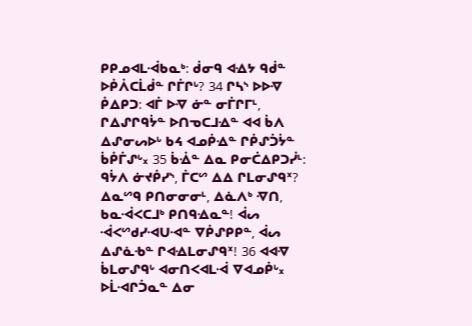ᑭᑭᓄᐊᒪᐙᑲᓇᒃ: ᑰᓂᑫ ᐊᐎᔭ ᑫᑰᓐ ᐅᑮᐲᑕᒫᑰᓐ ᒋᒦᒋᒡ? 34 ᒋᓴᔅ ᐅᐅᐌ ᑮᐃᑭᑐ: ᐊᒦ ᐅᐌ ᓃᓐ ᓂᒦᒋᒥᒻ, ᒋᐃᔑᒋᑫᔮᓐ ᐅᑎᓀᑕᒧᐎᓐ ᐊᐊ ᑳᐱ ᐃᔑᓂᔕᐅᒡ ᑲᔦ ᐊᓄᑮᐎᓐ ᒋᑮᔑᑑᔮᓐ ᑳᑮᒦᔑᒡ᙮ 35 ᑳᐐᓐ ᐃᓇ ᑭᓂᑖᐃᑭᑐᓰᒻ: ᑫᔮᐱ ᓃᔪᑮᓯᔅ, ᒦᑕᔥ ᐃᐃ ᒋᒪᓂᔑᑫᕽ? ᐃᓇᔥᑫ ᑭᑎᓂᓂᓂᒻ, ᐃᓈᐱᒃ ᐌᑎ, ᑲᓇᐙᐸᑕᒧᒃ ᑭᑎᑫᐎᓇᓐ! ᐋᔕ ᐙᐸᔥᑯᓯᐗᑌᐗᓐ ᐁᑮᔑᑭᑭᓐ, ᐋᔕ ᐃᔑᓈᑾᓐ ᒋᐊᐎᒪᓂᔑᑫᕽ! 36 ᐊᐊᐌ ᑳᒪᓂᔑᑫᒡ ᐊᓂᑎᐸᐊᒪᐙ ᐁᐊᓄᑮᒡ᙮ ᐅᒫᐗᒋᑑᓇᓐ ᐃᓂ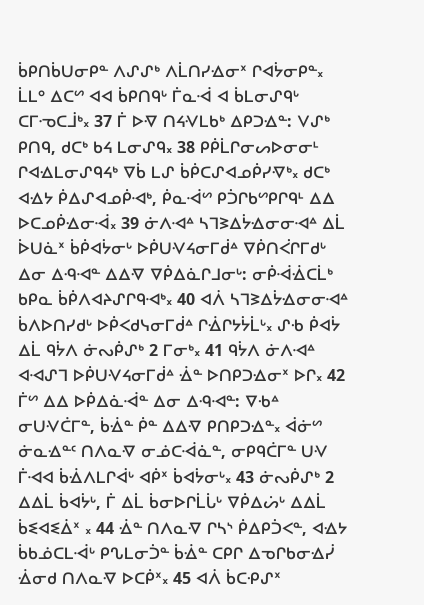ᑳᑭᑎᑳᑌᓂᑭᓐ ᐱᔑᔑᒃ ᐱᒫᑎᓯᐎᓂᕽ ᒋᐊᔮᓂᑭᓐ᙮ ᒫᒪᐤ ᐃᑕᔥ ᐊᐊ ᑳᑭᑎᑫᒡ ᒦᓇᐙ ᐊ ᑳᒪᓂᔑᑫᒡ ᑕᒥᓉᑕᒨᒃ᙮ 37 ᒦ ᐅᐌ ᑎᔦᐺᒪᑲᒃ ᐃᑭᑐᐎᓐ: ᐯᔑᒃ ᑭᑎᑫ, ᑯᑕᒃ ᑲᔦ ᒪᓂᔑᑫ᙮ 38 ᑭᑮᒫᒋᓂᔕᐅᓂᓂᒻ ᒋᐊᐎᒪᓂᔑᑫᔦᒃ ᐁᑳ ᒪᔑ ᑳᑮᑕᔑᐊᓄᑮᓯᐌᒃ᙮ ᑯᑕᒃ ᐊᐎᔭ ᑮᐃᔑᐊᓄᑮᐗᒃ, ᑮᓇᐙᔥ ᑭᑑᒋᑲᔥᑭᒋᑫᒻ ᐃᐃ ᐅᑕᓄᑮᐎᓂᐙ᙮ 39 ᓃᐱᐗᐞ ᓴᒣᕒᐃᔮᐎᓂᓂᐗᐞ ᐃᒫ ᐆᑌᓈᕽ ᑳᑮᐊᔮᓂᒡ ᐅᑮᑌᐺᔦᓂᒥᑰᐞ ᐁᑮᑎᐹᒋᒥᑯᒡ ᐃᓂ ᐃᑴᐗᓐ ᐃᐃᐌ ᐁᑮᐃᓈᒋᒧᓂᒡ: ᓂᑮᐙᐐᑕᒫᒃ ᑲᑭᓇ ᑳᑮᐱᐊᔨᔑᒋᑫᐗᒃ᙮ 40 ᐊᐲ ᓴᒣᕒᐃᔮᐎᓂᓂᐗᐞ ᑳᐱᐅᑎᓯᑯᒡ ᐅᑮᐸᑯᓭᓂᒥᑰᐞ ᒋᐐᒋᔭᔮᒫᒡ᙮ ᔑᑾ ᑮᐊᔮ ᐃᒫ ᑫᔮᐱ ᓃᔓᑮᔑᒃ 2 ᒥᓂᒃ᙮ 41 ᑫᔮᐱ ᓃᐱᐗᐞ ᐊᐗᔑᒣ ᐅᑮᑌᐺᔦᓂᒥᑰᐞ ᐐᓐ ᐅᑎᑭᑐᐎᓂᕽ ᐅᒋ᙮ 42 ᒦᔥ ᐃᐃ ᐅᑮᐃᓈᐙᓐ ᐃᓂ ᐃᑴᐗᓐ: ᐁᑾᐞ ᓂᑌᐺᑖᒥᓐ, ᑳᐐᓐ ᑮᓐ ᐃᐃᐌ ᑭᑎᑭᑐᐎᓐ᙮ ᐋᓃᔥ ᓃᓇᐎᓐᑦ ᑎᐱᓇᐌ ᓂᓅᑕᐙᓈᓐ, ᓂᑭᑫᑖᒥᓐ ᑌᐺ ᒦᐗᐊ ᑳᐐᐱᒪᒋᐋᒡ ᐊᑮᕽ ᑳᐊᔮᓂᒡ᙮ 43 ᓃᔓᑮᔑᒃ 2 ᐃᐃᒫ ᑳᐊᔮᒡ, ᒦ ᐃᒫ ᑳᓂᐅᒋᒫᒑᒡ ᐁᑮᐃᔖᒡ ᐃᐃᒫ ᑳᓬᐊᓬᐄᕽ ᙮ 44 ᐐᓐ ᑎᐱᓇᐌ ᒋᓴᔅ ᑮᐃᑭᑑᐸᓐ, ᐊᐎᔭ ᑳᑲᓅᑕᒪᐙᒡ ᑭᔐᒪᓂᑑᓐ ᑳᐐᓐ ᑕᑭᒋ ᐃᓀᒋᑲᓂᐎᓰ ᐐᓂᑯ ᑎᐱᓇᐌ ᐅᑕᑮᕽ᙮ 45 ᐊᐲ ᑳᑕᑶᔑᕽ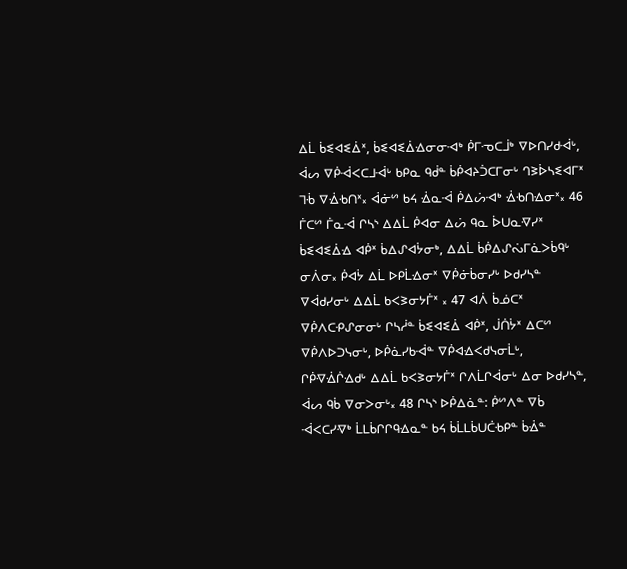ᐃᒫ ᑳᓬᐊᓬᐄᕽ, ᑳᓬᐊᓬᐄᐎᓂᓂᐗᒃ ᑮᒥᓉᑕᒨᒃ ᐁᐅᑎᓯᑯᐙᒡ, ᐋᔕ ᐁᑮᐙᐸᑕᒧᐙᒡ ᑲᑭᓇ ᑫᑰᓐ ᑳᑮᐊᔨᑑᑕᒥᓂᒡ ᒉᕒᐆᓴᓬᐊᒥᕽ ᒣᒀ ᐁᐐᑾᑎᕽ᙮ ᐋᓃᔥ ᑲᔦ ᐐᓇᐙ ᑮᐃᔖᐗᒃ ᐐᑾᑎᐎᓂᕽ᙮ 46 ᒦᑕᔥ ᒦᓇᐙ ᒋᓴᔅ ᐃᐃᒫ ᑮᐊᓂ ᐃᔖ ᑫᓇ ᐆᑌᓇᐌᓯᕽ ᑳᓬᐊᓬᐄᐎ ᐊᑮᕽ ᑳᐃᔑᐊᔮᓂᒃ, ᐃᐃᒫ ᑳᑮᐃᔑᔔᒥᓈᐳᑳᑫᒡ ᓂᐲᓂ᙮ ᑮᐊᔮ ᐃᒫ ᐅᑭᒫᐎᓂᕽ ᐁᑮᓃᑳᓂᓯᒡ ᐅᑯᓯᓴᓐ ᐁᐋᑯᓯᓂᒡ ᐃᐃᒫ ᑲᐸᕒᓂᔭᒦᕽ ᙮ 47 ᐊᐲ ᑳᓅᑕᕽ ᐁᑮᐱᑕᑶᔑᓂᓂᒡ ᒋᓴᓲᓐ ᑳᓬᐊᓬᐄ ᐊᑮᕽ, ᒎᑏᔮᕽ ᐃᑕᔥ ᐁᑮᐱᐅᑐᓭᓂᒡ, ᐅᑮᓈᓯᑲᐙᓐ ᐁᑮᐊᐎᐸᑯᓭᓂᒫᒡ, ᒋᑮᐌᐐᒌᐎᑯᒡ ᐃᐃᒫ ᑲᐸᕒᓂᔭᒦᕽ ᒋᐱᒫᒋᐋᓂᒡ ᐃᓂ ᐅᑯᓯᓴᓐ, ᐋᔕ ᑫᑳ ᐁᓂᐳᓂᒡ᙮ 48 ᒋᓴᔅ ᐅᑮᐃᓈᓐ: ᑮᔥᐱᓐ ᐁᑳ ᐙᐸᑕᓯᐌᒃ ᒫᒪᑳᒋᒋᑫᐎᓇᓐ ᑲᔦ ᑳᒫᒪᑳᑌᑖᑾᑭᓐ ᑳᐐᓐ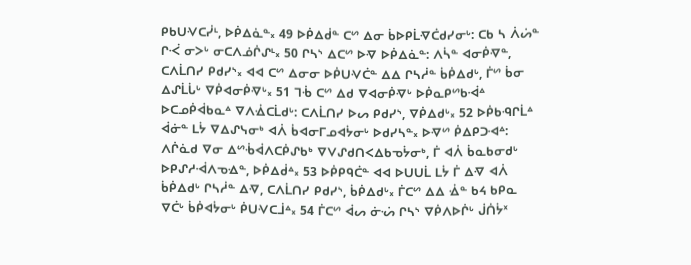ᑭᑲᑌᐺᑕᓰᒻ, ᐅᑮᐃᓈᓐ᙮ 49 ᐅᑮᐃᑰᓐ ᑕᔥ ᐃᓂ ᑳᐅᑭᒫᐌᑖᑯᓯᓂᒡ: ᑕᑲ ᓴ ᐲᔖᓐ ᒋᑆ ᓂᐳᒡ ᓂᑕᐱᓅᒌᔑᒻ᙮ 50 ᒋᓴᔅ ᐃᑕᔥ ᐅᐌ ᐅᑮᐃᓈᓐ: ᐱᓵᓐ ᐊᓂᑮᐌᓐ, ᑕᐱᒫᑎᓯ ᑭᑯᓯᔅ᙮ ᐊᐊ ᑕᔥ ᐃᓂᓂ ᐅᑮᑌᐺᑖᓐ ᐃᐃ ᒋᓴᓲᓐ ᑳᑮᐃᑯᒡ, ᒦᔥ ᑳᓂ ᐃᔑᒫᒑᒡ ᐁᑮᐊᓂᑮᐌᒡ᙮ 51 ᒣᒀ ᑕᔥ ᐃᑯ ᐁᐊᓂᑮᐌᒡ ᐅᑮᓇᑭᔥᑲᐙᐞ ᐅᑕᓄᑮᐋᑲᓇᐞ ᐁᐱᐐᑕᒫᑯᒡ: ᑕᐱᒫᑎᓯ ᐅᔕ ᑭᑯᓯᔅ, ᐁᑮᐃᑯᒡ᙮ 52 ᐅᑮᑲᑴᒋᒫᐞ ᐋᓃᓐ ᒪᔮ ᐁᐃᔑᓭᓂᒃ ᐊᐲ ᑳᐊᓂᒥᓄᐊᔮᓂᒡ ᐅᑯᓯᓴᓐ᙮ ᐅᐌᔥ ᑮᐃᑭᑐᐗᐞ: ᐱᒌᓈᑯ ᐁᓂ ᐃᔥᒀᐋᐱᑕᑮᔑᑲᒃ ᐁᐯᔑᑯᑎᐸᐃᑲᓀᔮᓂᒃ, ᒦ ᐊᐲ ᑳᓇᑲᓂᑯᒡ ᐅᑭᔑᓱᐙᐱᓀᐎᓐ, ᐅᑮᐃᑰᐞ᙮ 53 ᐅᑮᑭᑫᑖᓐ ᐊᐊ ᐅᑌᑌᒫ ᒪᔮ ᒦ ᐃᐌ ᐊᐲ ᑳᑮᐃᑯᒡ ᒋᓴᓲᓐ ᐃᐌ, ᑕᐱᒫᑎᓯ ᑭᑯᓯᔅ, ᑳᑮᐃᑯᒡ᙮ ᒦᑕᔥ ᐃᐃ ᐐᓐ ᑲᔦ ᑲᑭᓇ ᐁᑖᒡ ᑳᑮᐊᔮᓂᒡ ᑮᑌᐺᑕᒨᐞ᙮ 54 ᒦᑕᔥ ᐋᔕ ᓃᔣ ᒋᓴᔅ ᐁᑮᐱᐅᒌᒡ ᒎᑏᔮᕽ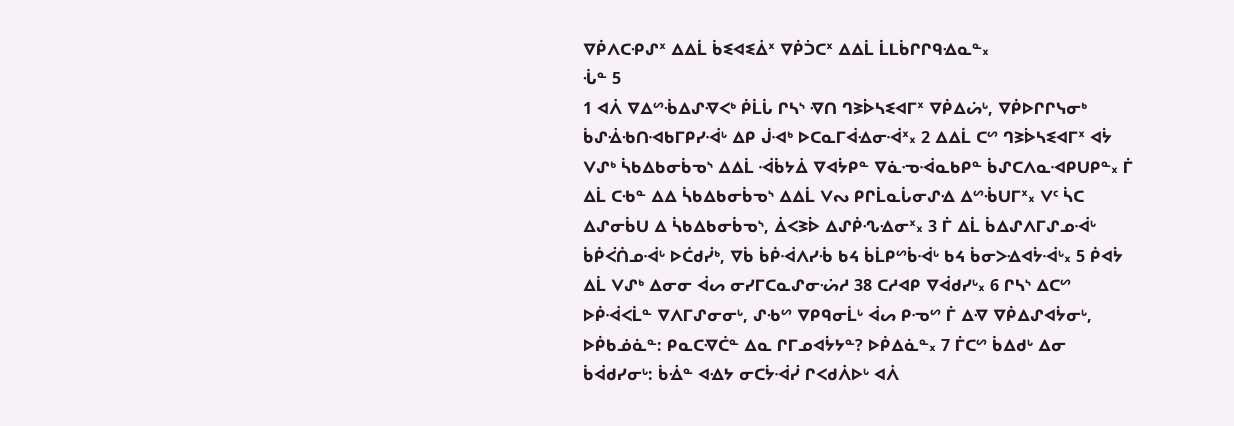ᐁᑮᐱᑕᑶᔑᕽ ᐃᐃᒫ ᑳᓬᐊᓬᐄᕽ ᐁᑮᑑᑕᕽ ᐃᐃᒫ ᒫᒪᑳᒋᒋᑫᐎᓇᓐ᙮
ᒞᓐ 5
1 ᐊᐲ ᐁᐃᔥᒀᐃᔑᐌᐸᒃ ᑮᒫᒑ ᒋᓴᔅ ᐌᑎ ᒉᕒᐆᓴᓬᐊᒥᕽ ᐁᑮᐃᔖᒡ, ᐁᑮᐅᒋᒋᓭᓂᒃ ᑳᔑᐐᑾᑎᐗᑲᒥᑭᓯᐙᒡ ᐃᑭ ᒎᐗᒃ ᐅᑕᓇᒥᐋᐎᓂᐙᕽ᙮ 2 ᐃᐃᒫ ᑕᔥ ᒉᕒᐆᓴᓬᐊᒥᕽ ᐊᔮ ᐯᔑᒃ ᓵᑲᐃᑲᓂᑳᓀᔅ ᐃᐃᒫ ᐙᑳᔭᐄ ᐁᐊᔮᑭᓐ ᐁᓈᓉᐙᓇᑲᑭᓐ ᑳᔑᑕᐱᓇᐗᑭᑌᑭᓐ᙮ ᒦ ᐃᒫ ᑕᑾᓐ ᐃᐃ ᓵᑲᐃᑲᓂᑳᓀᔅ ᐃᐃᒫ ᐯᔓ ᑭᒋᒫᓇᒑᓂᔑᐎ ᐃᔥᒀᑌᒥᕽ᙮ ᐯᑦ ᓵᑕ ᐃᔑᓂᑳᑌ ᐃ ᓵᑲᐃᑲᓂᑳᓀᔅ, ᐄᐸᕒᐆ ᐃᔑᑮᔗᐎᓂᕽ᙮ 3 ᒦ ᐃᒫ ᑳᐃᔑᐱᒥᔑᓄᐙᒡ ᑳᑮᐹᑏᓄᐙᒡ ᐅᑖᑯᓰᒃ, ᐁᑳ ᑳᑮᐙᐱᓯᒀ ᑲᔦ ᑳᒫᑭᔥᑳᐙᒡ ᑲᔦ ᑳᓂᐳᐎᐊᔮᐙᒡ᙮ 5 ᑮᐊᔮ ᐃᒫ ᐯᔑᒃ ᐃᓂᓂ ᐋᔕ ᓂᓯᒥᑕᓇᔑᓂᔣᓱ 38 ᑕᓱᐊᑭ ᐁᐋᑯᓯᒡ᙮ 6 ᒋᓴᔅ ᐃᑕᔥ ᐅᑮᐙᐸᒫᓐ ᐁᐱᒥᔑᓂᓂᒡ, ᔑᑾᔥ ᐁᑭᑫᓂᒫᒡ ᐋᔕ ᑭᓉᔥ ᒦ ᐃᐌ ᐁᑮᐃᔑᐊᔮᓂᒡ, ᐅᑮᑲᓅᓈᓐ: ᑭᓇᑕᐌᑖᓐ ᐃᓇ ᒋᒥᓄᐊᔮᔭᓐ? ᐅᑮᐃᓈᓐ᙮ 7 ᒦᑕᔥ ᑳᐃᑯᒡ ᐃᓂ ᑳᐋᑯᓯᓂᒡ: ᑳᐐᓐ ᐊᐎᔭ ᓂᑕᔮᐙᓰ ᒋᐸᑯᐲᐅᒡ ᐊᐲ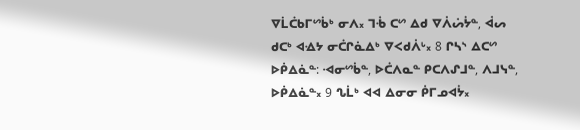ᐁᒫᑖᑲᒥᔥᑳᒃ ᓂᐱ᙮ ᒣᒀ ᑕᔥ ᐃᑯ ᐁᐲᔖᔮᓐ, ᐋᔕ ᑯᑕᒃ ᐊᐎᔭ ᓂᑖᒋᓈᐃᒃ ᐁᐸᑯᐲᒡ᙮ 8 ᒋᓴᔅ ᐃᑕᔥ ᐅᑮᐃᓈᓐ: ᐗᓂᔥᑳᓐ, ᐅᑖᐱᓇᓐ ᑭᑕᐱᔑᒧᓐ, ᐱᒧᓭᓐ, ᐅᑮᐃᓈᓐ᙮ 9 ᔐᒫᒃ ᐊᐊ ᐃᓂᓂ ᑮᒥᓄᐊᔮ᙮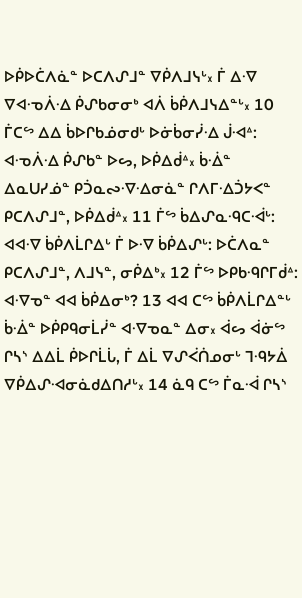ᐅᑮᐅᑖᐱᓈᓐ ᐅᑕᐱᔑᒧᓐ ᐁᑮᐱᒧᓭᒡ᙮ ᒦ ᐃᐌ ᐁᐊᓉᐲᐎ ᑮᔑᑲᓂᓂᒃ ᐊᐲ ᑳᑮᐱᒧᓭᐃᓐᒡ᙮ 10 ᒦᑕᔥ ᐃᐃ ᑳᐅᒋᑲᓅᓂᑯᒡ ᐅᓃᑳᓂᓰᐎ ᒎᐗᐞ: ᐊᓉᐲᐎ ᑮᔑᑲᓐ ᐅᔕ, ᐅᑮᐃᑰᐞ᙮ ᑳᐐᓐ ᐃᓇᑌᓯᓅᓐ ᑭᑑᓇᔓᐌᐎᓂᓈᓐ ᒋᐱᒥᐎᑑᔭᐸᓐ ᑭᑕᐱᔑᒧᓐ, ᐅᑮᐃᑰᐞ᙮ 11 ᒦᔥ ᑳᐃᔑᓇᑴᑕᐙᒡ: ᐊᐊᐌ ᑳᑮᐱᒫᒋᐃᒡ ᒦ ᐅᐌ ᑳᑮᐃᔑᒡ: ᐅᑖᐱᓇᓐ ᑭᑕᐱᔑᒧᓐ, ᐱᒧᓭᓐ, ᓂᑮᐃᒃ᙮ 12 ᒦᔥ ᐅᑭᑲᑴᒋᒥᑰᐞ: ᐊᐌᓀᓐ ᐊᐊ ᑳᑮᐃᓂᒃ? 13 ᐊᐊ ᑕᔥ ᑳᑮᐱᒫᒋᐃᓐᒡ ᑳᐐᓐ ᐅᑮᑭᑫᓂᒫᓰᓐ ᐊᐌᓀᓇᓐ ᐃᓂ᙮ ᐋᔕ ᐋᓃᔥ ᒋᓴᔅ ᐃᐃᒫ ᑮᐅᒋᒫᒑ, ᒦ ᐃᒫ ᐁᔑᐹᑏᓄᓂᒡ ᒣᑴᔭᐄ ᐁᑮᐃᔑᐗᓂᓈᑯᐃᑎᓱᒡ᙮ 14 ᓈᑫ ᑕᔥ ᒦᓇᐙ ᒋᓴᔅ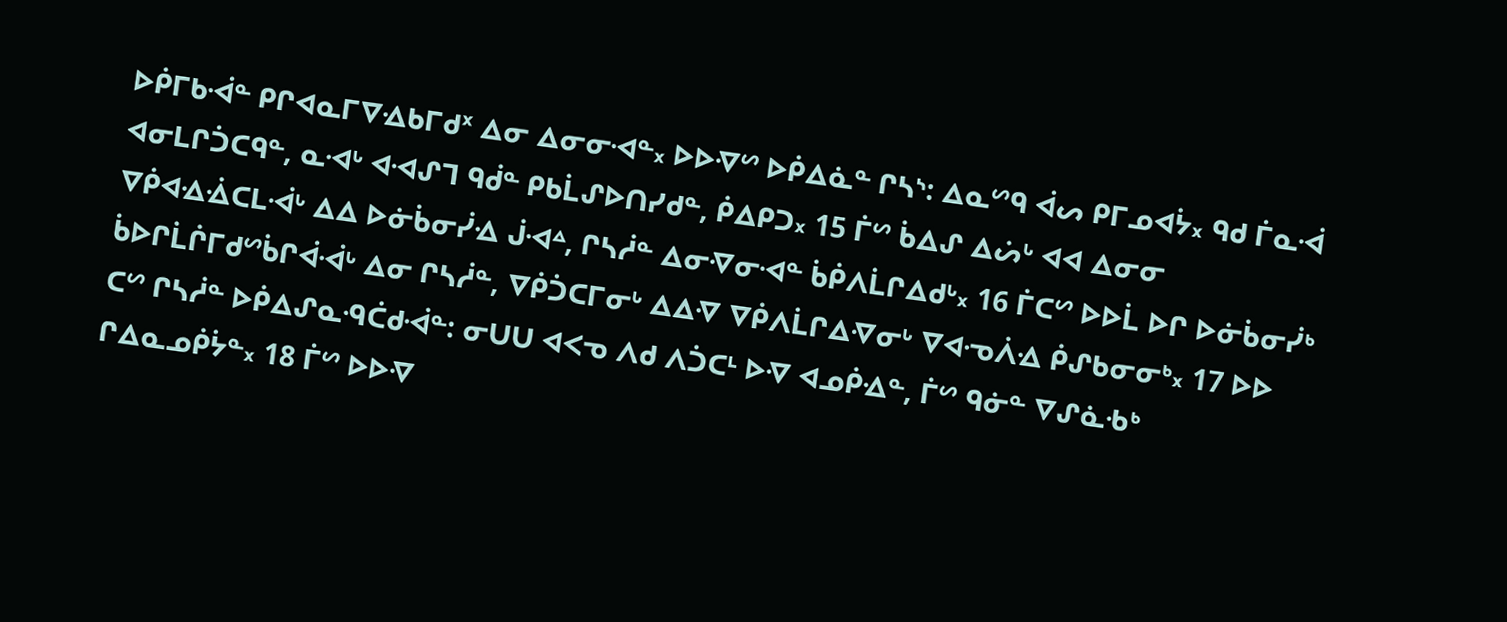ᐅᑮᒥᑲᐙᓐ ᑭᒋᐊᓇᒥᐁᐎᑲᒥᑯᕽ ᐃᓂ ᐃᓂᓂᐗᓐ᙮ ᐅᐅᐌᔥ ᐅᑮᐃᓈᓐ ᒋᓴᔅ: ᐃᓇᔥᑫ ᐋᔕ ᑭᒥᓄᐊᔮ᙮ ᑫᑯ ᒦᓇᐙ ᐊᓂᒪᒋᑑᑕᑫᓐ, ᓇᐗᒡ ᐊᐗᔑᒣ ᑫᑰᓐ ᑭᑲᒫᔑᐅᑎᓯᑯᓐ, ᑮᐃᑭᑐ᙮ 15 ᒦᔥ ᑳᐃᔑ ᐃᔖᒡ ᐊᐊ ᐃᓂᓂ ᐁᑮᐊᐎᐐᑕᒪᐙᒡ ᐃᐃ ᐅᓃᑳᓂᓰᐎ ᒎᐗᐞ, ᒋᓴᓲᓐ ᐃᓂᐌᓂᐗᓐ ᑳᑮᐱᒫᒋᐃᑯᒡ᙮ 16 ᒦᑕᔥ ᐅᐅᒫ ᐅᒋ ᐅᓃᑳᓂᓰᒃ ᑳᐅᒋᒫᒌᒥᑯᔥᑳᒋᐋᐙᒡ ᐃᓂ ᒋᓴᓲᓐ, ᐁᑮᑑᑕᒥᓂᒡ ᐃᐃᐌ ᐁᑮᐱᒫᒋᐃᐌᓂᒡ ᐁᐊᓉᐲᐎ ᑮᔑᑲᓂᓂᒃ᙮ 17 ᐅᐅ ᑕᔥ ᒋᓴᓲᓐ ᐅᑮᐃᔑᓇᑴᑖᑯᐙᓐ: ᓂᑌᑌ ᐊᐸᓀ ᐱᑯ ᐱᑑᑕᒻ ᐅᐌ ᐊᓄᑮᐎᓐ, ᒦᔥ ᑫᓃᓐ ᐁᔑᓈᑾᒃ ᒋᐃᓇᓄᑮᔮᓐ᙮ 18 ᒦᔥ ᐅᐅᐌ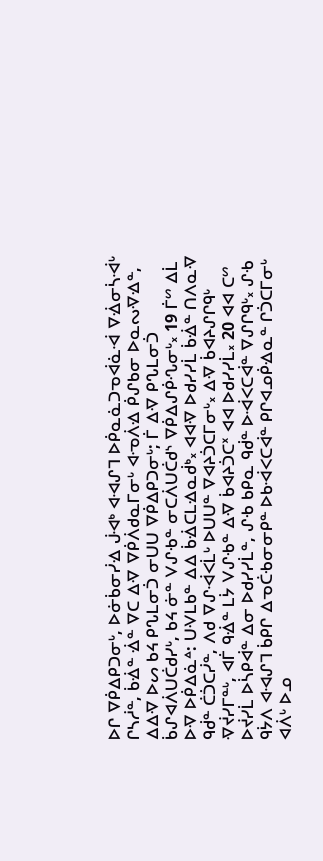ᐅᒋ ᐁᑮᐃᑭᑐᓂᒡ, ᐅᓃᑳᓂᓰᐎ ᒎᐗᒃ ᐊᐗᔑᒣ ᐅᑮᓇᓈᑐᓀᐋᓈᐙ ᐁᐐᓂᓵᐙᒡ ᒋᓴᓲᓐ, ᑳᐐᓐ ᐐᓐ ᐁᑕ ᐃᐌ ᐁᑮᐲᑯᓇᒥᓂᒡ ᐊᓉᐲᐎ ᑮᔑᑲᓂ ᐅᓇᔓᐌᐎᓐ, ᐃᐃᐌ ᐅᔕ ᑲᔦ ᑭᔐᒪᓂᑑ ᓂᑌᑌ ᐁᑮᐃᑭᑐᓂᒡ; ᒦ ᐃᐌ ᑭᔐᒪᓂᑑ ᑳᔑᐊᐲᑌᑖᑯᓯᒡ, ᑲᔦ ᓃᓐ ᐯᔑᑾᓐ ᓂᑕᐲᑌᑖᑯᔅ ᐁᑮᐃᔑᑮᔗᓂᒡ᙮ 19 ᒦᔥ ᐃᒫ ᐅᐌ ᐅᑮᐃᓈᐞ: ᑌᐺᒪᑲᓐ ᐃᐃ ᑳᐐᑕᒪᐎᓇᑰᒃ᙮ ᐊᐊᐌ ᐅᑯᓯᓯᒫ ᑳᐐᓐ ᑎᐱᓇᐌ ᑫᑰᓐ ᑖᑑᑕᓰᓐ, ᐱᑯ ᐁᔑᐙᐸᒫᒡ ᐅᑌᑌᓐ ᐁᐊᔨᑑᑕᒥᓂᒡ᙮ ᐃᐌ ᑳᐊᔨᔑᒋᑫᒡ ᐌᔫᓯᒥᓐᒡ, ᐊᒦ ᑫᐐᓐ ᒪᔮ ᐯᔑᑾᓐ ᐃᐌ ᑳᐊᔨᑑᑕᕽ ᐊᐊ ᐅᑯᓯᓯᒫ᙮ 20 ᐊᐊ ᑕᔥ ᐅᔫᓯᒫ ᐅᓵᑭᐋᓐ ᐃᓂ ᐅᑯᓯᓯᒫᓐ, ᔑᑾ ᑲᑭᓇ ᑫᑰᓐ ᐅᐙᐸᑕᐋᓐ ᐁᔑᒋᑫᒡ᙮ ᔑᑾ ᑫᔮᐱ ᐊᐗᔑᒣ ᑳᑭᒋ ᐃᓀᑖᑾᓂᓂᑭᓐ ᐅᑲᐙᐸᑕᐋᓐ ᑭᒋᐊᓄᑮᐎᓇᓐ ᒋᑑᑕᒥᓂᒡ ᐊᐲᒡ ᐅᓄ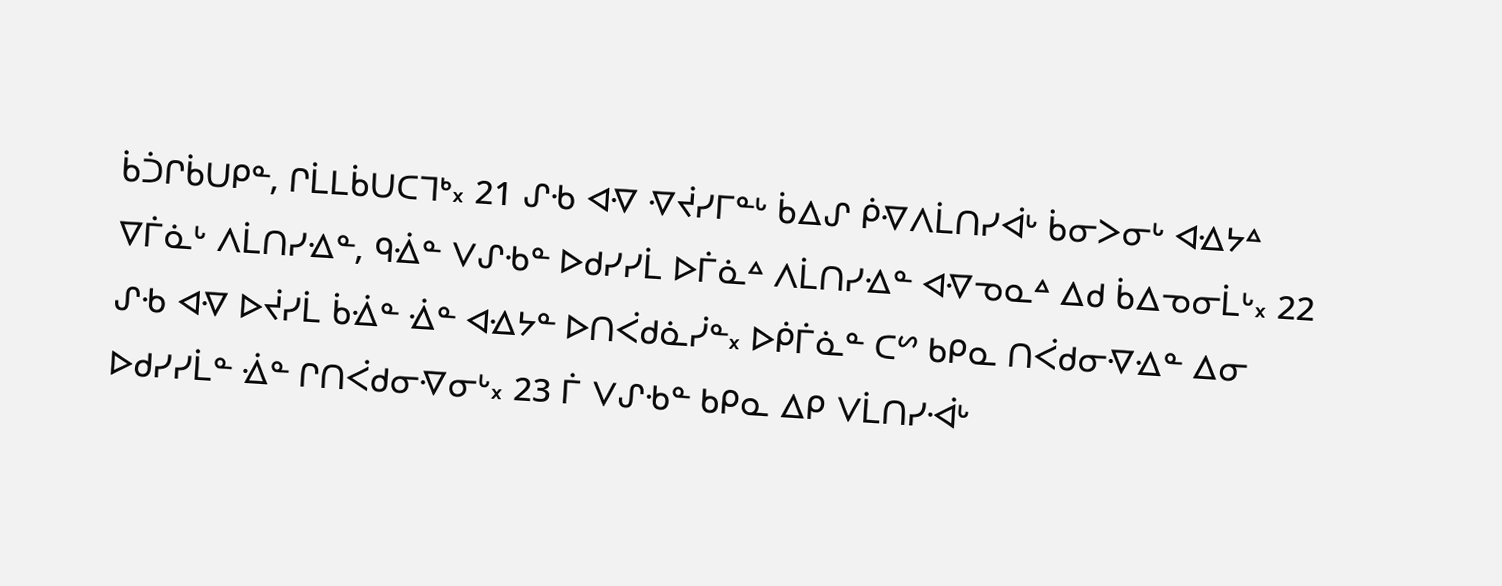ᑳᑑᒋᑳᑌᑭᓐ, ᒋᒫᒪᑳᑌᑕᒣᒃ᙮ 21 ᔑᑾ ᐊᐌ ᐌᔫᓯᒥᓐᒡ ᑳᐃᔑ ᑮᐌᐱᒫᑎᓯᐋᒡ ᑳᓂᐳᓂᒡ ᐊᐎᔭᐞ ᐁᒦᓈᒡ ᐱᒫᑎᓯᐎᓐ, ᑫᐐᓐ ᐯᔑᑾᓐ ᐅᑯᓯᓯᒫ ᐅᒦᓈᐞ ᐱᒫᑎᓯᐎᓐ ᐊᐌᓀᓇᐞ ᐃᑯ ᑳᐃᓀᓂᒫᒡ᙮ 22 ᔑᑾ ᐊᐌ ᐅᔫᓯᒫ ᑳᐐᓐ ᐐᓐ ᐊᐎᔭᓐ ᐅᑎᐹᑯᓈᓰᓐ᙮ ᐅᑮᒦᓈᓐ ᑕᔥ ᑲᑭᓇ ᑎᐹᑯᓂᐌᐎᓐ ᐃᓂ ᐅᑯᓯᓯᒫᓐ ᐐᓐ ᒋᑎᐹᑯᓂᐌᓂᒡ᙮ 23 ᒦ ᐯᔑᑾᓐ ᑲᑭᓇ ᐃᑭ ᐯᒫᑎᓯᐙᒡ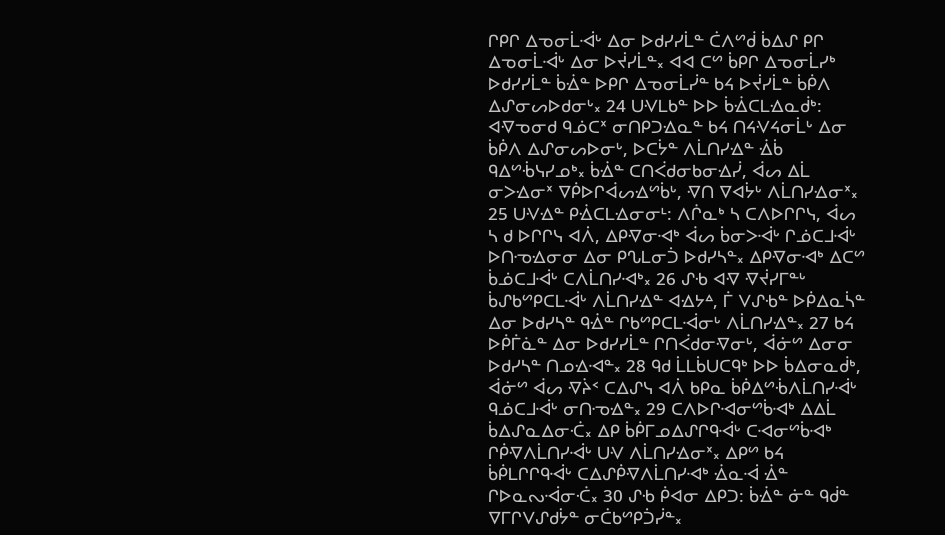ᒋᑭᒋ ᐃᓀᓂᒫᐙᒡ ᐃᓂ ᐅᑯᓯᓯᒫᓐ ᑖᐱᔥᑰ ᑳᐃᔑ ᑭᒋ ᐃᓀᓂᒫᐙᒡ ᐃᓂ ᐅᔫᓯᒫᓐ᙮ ᐊᐊ ᑕᔥ ᑳᑭᒋ ᐃᓀᓂᒫᓯᒃ ᐅᑯᓯᓯᒫᓐ ᑳᐐᓐ ᐅᑭᒋ ᐃᓀᓂᒫᓰᓐ ᑲᔦ ᐅᔫᓯᒫᓐ ᑳᑮᐱ ᐃᔑᓂᔕᐅᑯᓂᒡ᙮ 24 ᑌᐺᒪᑲᓐ ᐅᐅ ᑳᐐᑕᒪᐎᓇᑰᒃ: ᐊᐌᓀᓂᑯ ᑫᓅᑕᕽ ᓂᑎᑭᑐᐎᓇᓐ ᑲᔦ ᑎᔦᐺᔦᓂᒫᒡ ᐃᓂ ᑳᑮᐱ ᐃᔑᓂᔕᐅᓂᒡ, ᐅᑕᔮᓐ ᐱᒫᑎᓯᐎᓐ ᐐᑳ ᑫᐃᔥᒀᓭᓯᓄᒃ᙮ ᑳᐐᓐ ᑕᑎᐹᑯᓂᑲᓂᐎᓰ, ᐋᔕ ᐃᒫ ᓂᐳᐎᓂᕽ ᐁᑮᐅᒋᐋᔕᐎᔥᑳᒡ, ᐌᑎ ᐁᐊᔮᒡ ᐱᒫᑎᓯᐎᓂᕽ᙮ 25 ᑌᐺᐎᓐ ᑭᐐᑕᒪᐎᓂᓂᒻ: ᐱᒌᓇᒃ ᓴ ᑕᐱᐅᒋᒋᓭ, ᐋᔕ ᓴ ᑯ ᐅᒋᒋᓭ ᐊᐲ, ᐃᑭᐌᓂᐗᒃ ᐋᔕ ᑳᓂᐳᐙᒡ ᒋᓅᑕᒧᐙᒡ ᐅᑎᓉᐎᓂᓂ ᐃᓂ ᑭᔐᒪᓂᑑ ᐅᑯᓯᓴᓐ᙮ ᐃᑭᐌᓂᐗᒃ ᐃᑕᔥ ᑳᓅᑕᒧᐙᒡ ᑕᐱᒫᑎᓯᐗᒃ᙮ 26 ᔑᑾ ᐊᐌ ᐌᔫᓯᒥᓐᒡ ᑳᔑᑲᔥᑭᑕᒪᐙᒡ ᐱᒫᑎᓯᐎᓐ ᐊᐎᔭᐞ, ᒦ ᐯᔑᑾᓐ ᐅᑮᐃᓇᓵᓐ ᐃᓂ ᐅᑯᓯᓴᓐ ᑫᐐᓐ ᒋᑲᔥᑭᑕᒪᐙᓂᒡ ᐱᒫᑎᓯᐎᓐ᙮ 27 ᑲᔦ ᐅᑮᒦᓈᓐ ᐃᓂ ᐅᑯᓯᓯᒫᓐ ᒋᑎᐹᑯᓂᐌᓂᒡ, ᐋᓃᔥ ᐃᓂᓂ ᐅᑯᓯᓴᓐ ᑎᓄᐎᐗᓐ᙮ 28 ᑫᑯ ᒫᒪᑳᑌᑕᑫᒃ ᐅᐅ ᑳᐃᓂᓇᑰᒃ, ᐋᓃᔥ ᐋᔕ ᐌᔩᑉ ᑕᐃᔑᓭ ᐊᐲ ᑲᑭᓇ ᑳᑮᐃᔥᒀᐱᒫᑎᓯᐙᒡ ᑫᓅᑕᒧᐙᒡ ᓂᑎᓉᐎᓐ᙮ 29 ᑕᐱᐅᒋᐗᓂᔥᑳᐗᒃ ᐃᐃᒫ ᑳᐃᔑᓇᐃᓂᑣ᙮ ᐃᑭ ᑳᑮᒥᓄᐃᔑᒋᑫᐙᒡ ᑕᐗᓂᔥᑳᐗᒃ ᒋᑮᐌᐱᒫᑎᓯᐙᒡ ᑌᐺ ᐱᒫᑎᓯᐎᓂᕽ᙮ ᐃᑭᔥ ᑲᔦ ᑳᑮᒪᒋᒋᑫᐙᒡ ᑕᐃᔑᑮᐌᐱᒫᑎᓯᐗᒃ ᐐᓇᐙ ᐐᓐ ᒋᐅᓇᔓᐙᓂᑣ᙮ 30 ᔑᑾ ᑮᐊᓂ ᐃᑭᑐ: ᑳᐐᓐ ᓃᓐ ᑫᑰᓐ ᐁᒥᒋᐯᔑᑯᔮᓐ ᓂᑖᑲᔥᑭᑑᓰᓐ᙮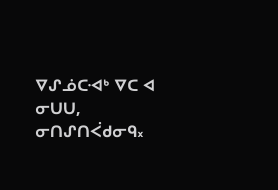ᐁᔑᓅᑕᐗᒃ ᐁᑕ ᐊ ᓂᑌᑌ, ᓂᑎᔑᑎᐹᑯᓂᑫ᙮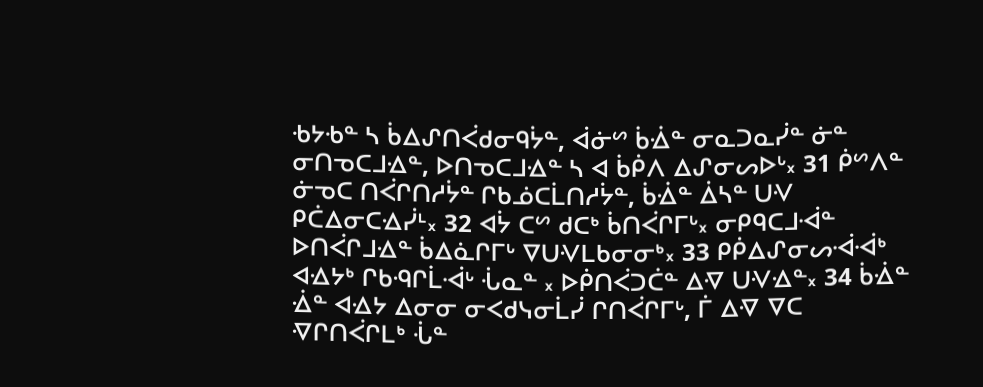ᑾᔭᑾᓐ ᓴ ᑳᐃᔑᑎᐹᑯᓂᑫᔮᓐ, ᐋᓃᔥ ᑳᐐᓐ ᓂᓇᑐᓇᓰᓐ ᓃᓐ ᓂᑎᓀᑕᒧᐎᓐ, ᐅᑎᓀᑕᒧᐎᓐ ᓴ ᐊ ᑳᑮᐱ ᐃᔑᓂᔕᐅᒡ᙮ 31 ᑮᔥᐱᓐ ᓃᓀᑕ ᑎᐹᒋᑎᓱᔮᓐ ᒋᑲᓅᑕᒫᑎᓱᔮᓐ, ᑳᐐᓐ ᐄᓴᓐ ᑌᐺ ᑭᑖᐃᓂᑕᐎᓰᒻ᙮ 32 ᐊᔮ ᑕᔥ ᑯᑕᒃ ᑳᑎᐹᒋᒥᒡ᙮ ᓂᑭᑫᑕᒧᐙᓐ ᐅᑎᐹᒋᒧᐎᓐ ᑳᐃᓈᒋᒥᒡ ᐁᑌᐺᒪᑲᓂᓂᒃ᙮ 33 ᑭᑮᐃᔑᓂᔕᐙᐙᒃ ᐊᐎᔭᒃ ᒋᑲᑴᒋᒫᐙᒡ ᒞᓇᓐ ᙮ ᐅᑮᑎᐹᑐᑖᓐ ᐃᐌ ᑌᐺᐎᓐ᙮ 34 ᑳᐐᓐ ᐐᓐ ᐊᐎᔭ ᐃᓂᓂ ᓂᐸᑯᓭᓂᒫᓰ ᒋᑎᐹᒋᒥᒡ, ᒦ ᐃᐌ ᐁᑕ ᐌᒋᑎᐹᒋᒪᒃ ᒞᓐ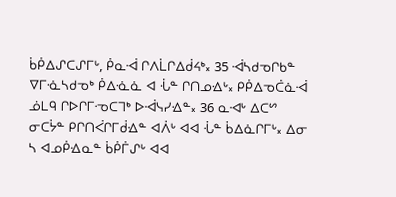ᑳᑮᐃᔑᑕᔑᒥᒡ, ᑮᓇᐙ ᒋᐱᒫᒋᐃᑰᔦᒃ᙮ 35 ᐙᓴᑯᓀᒋᑲᓐ ᐁᒥᓍᓴᑯᓀᒃ ᑮᐃᓍᓈ ᐊ ᒞᓐ ᒋᑎᓄᐎᒡ᙮ ᑭᑮᐃᓀᑖᓈᐙ ᓅᒪᑫ ᒋᐅᒋᒥᓉᑕᒣᒃ ᐅᐙᓭᓯᐎᓐ᙮ 36 ᓇᐗᒡ ᐃᑕᔥ ᓂᑕᔮᓐ ᑭᒋᑎᐹᒋᒥᑰᐎᓐ ᐊᐲᒡ ᐊᐊ ᒞᓐ ᑳᐃᓈᒋᒥᒡ᙮ ᐃᓂ ᓴ ᐊᓄᑮᐎᓇᓐ ᑳᑮᒦᔑᒡ ᐊᐊ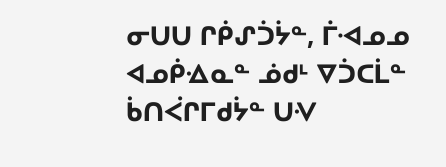ᓂᑌᑌ ᒋᑮᔑᑑᔮᓐ, ᒦᐗᓄᓄ ᐊᓄᑮᐎᓇᓐ ᓅᑯᒻ ᐁᑑᑕᒫᓐ ᑳᑎᐹᒋᒥᑯᔮᓐ ᑌᐺ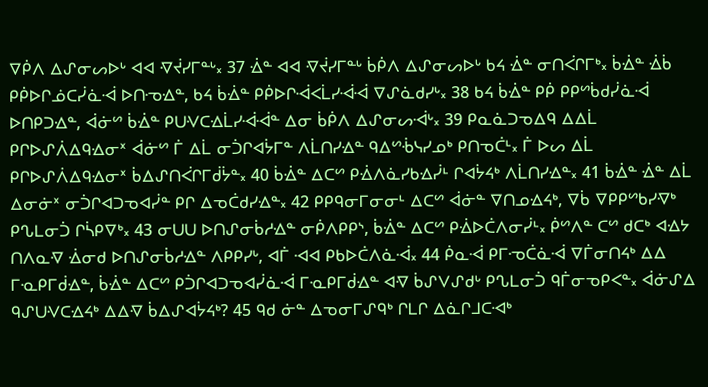ᐁᑮᐱ ᐃᔑᓂᔕᐅᒡ ᐊᐊ ᐌᔫᓯᒥᓐᒡ᙮ 37 ᐐᓐ ᐊᐊ ᐌᔫᓯᒥᓐᒡ ᑳᑮᐱ ᐃᔑᓂᔕᐅᒡ ᑲᔦ ᐐᓐ ᓂᑎᐹᒋᒥᒃ᙮ ᑳᐐᓐ ᐐᑳ ᑭᑮᐅᒋᓅᑕᓰᓈᐙ ᐅᑎᓉᐎᓐ, ᑲᔦ ᑳᐐᓐ ᑭᑮᐅᒋᐙᐸᒫᓯᐙᐙ ᐁᔑᓈᑯᓯᒡ᙮ 38 ᑲᔦ ᑳᐐᓐ ᑭᑮ ᑭᑭᔥᑳᑯᓰᓈᐙ ᐅᑎᑭᑐᐎᓐ, ᐋᓃᔥ ᑳᐐᓐ ᑭᑌᐺᑕᐎᒫᓯᐙᐙᓐ ᐃᓂ ᑳᑮᐱ ᐃᔑᓂᔕᐙᒡ᙮ 39 ᑭᓇᓈᑐᓀᐃᑫ ᐃᐃᒫ ᑭᒋᐅᔑᐲᐃᑫᐎᓂᕽ ᐋᓃᔥ ᒦ ᐃᒫ ᓂᑑᒋᐊᔮᒥᓐ ᐱᒫᑎᓯᐎᓐ ᑫᐃᔥᒀᓭᓯᓄᒃ ᑭᑎᓀᑖᒻ᙮ ᒦ ᐅᔕ ᐃᒫ ᑭᒋᐅᔑᐲᐃᑫᐎᓂᕽ ᑳᐃᔑᑎᐹᒋᒥᑰᔮᓐ᙮ 40 ᑳᐐᓐ ᐃᑕᔥ ᑭᐐᐱᓈᓯᑲᐎᓰᒻ ᒋᐊᔮᔦᒃ ᐱᒫᑎᓯᐎᓐ᙮ 41 ᑳᐐᓐ ᐐᓐ ᐃᒫ ᐃᓂᓃᕽ ᓂᑑᒋᐊᑐᓀᐊᓰᓐ ᑭᒋ ᐃᓀᑖᑯᓯᐎᓐ᙮ 42 ᑭᑭᑫᓂᒥᓂᓂᒻ ᐃᑕᔥ ᐋᓃᓐ ᐁᑎᓄᐎᔦᒃ, ᐁᑳ ᐁᑭᑭᔥᑲᓯᐌᒃ ᑭᔐᒪᓂᑑ ᒋᓵᑭᐁᒃ᙮ 43 ᓂᑌᑌ ᐅᑎᔑᓂᑳᓱᐎᓐ ᓂᑮᐱᑭᑭᔅ, ᑳᐐᓐ ᐃᑕᔥ ᑭᐐᐅᑖᐱᓂᓰᒻ᙮ ᑮᔥᐱᓐ ᑕᔥ ᑯᑕᒃ ᐊᐎᔭ ᑎᐱᓇᐌ ᐐᓂᑯ ᐅᑎᔑᓂᑳᓱᐎᓐ ᐱᑭᑭᓯᒡ, ᐊᒦ ᐗᐊ ᑭᑲᐅᑖᐱᓈᐙ᙮ 44 ᑮᓇᐙ ᑭᒥᓉᑖᓈᐙ ᐁᒦᓂᑎᔦᒃ ᐃᐃ ᒥᓋᑭᒥᑰᐎᓐ, ᑳᐐᓐ ᐃᑕᔥ ᑭᑑᒋᐊᑐᓀᐊᓰᓈᐙ ᒥᓋᑭᒥᑰᐎᓐ ᐊᐌ ᑳᔑᐯᔑᑯᒡ ᑭᔐᒪᓂᑑ ᑫᒦᓂᓀᑭᐸᓐ᙮ ᐋᓃᔑᐃ ᑫᔑᑌᐺᑕᐎᔦᒃ ᐃᐃᐌ ᑳᐃᔑᐊᔮᔦᒃ? 45 ᑫᑯ ᓃᓐ ᐃᓀᓂᒥᔑᑫᒃ ᒋᒪᒋ ᐃᓈᒋᒧᑕᐗᒃ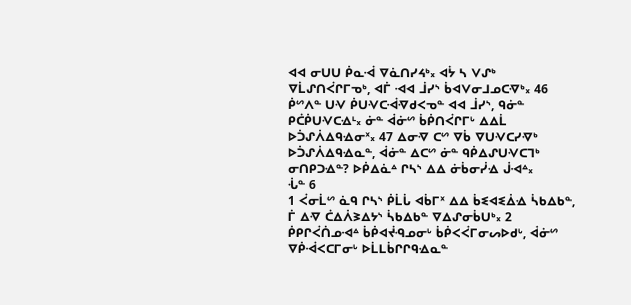ᐊᐊ ᓂᑌᑌ ᑮᓇᐙ ᐁᓈᑎᓯᔦᒃ᙮ ᐊᔮ ᓴ ᐯᔑᒃ ᐁᒫᔑᑎᐹᒋᒥᓀᒃ, ᐊᒦ ᐗᐊ ᒨᓯᔅ ᑳᐊᐯᓂᒧᓄᑕᐌᒃ᙮ 46 ᑮᔥᐱᓐ ᑌᐺ ᑮᑌᐺᑕᐙᐌᑯᐸᓀᓐ ᐊᐊ ᒨᓯᔅ, ᑫᓃᓐ ᑭᑖᑮᑌᐺᑕᐎᒻ᙮ ᓃᓐ ᐋᓃᔥ ᑳᑮᑎᐹᒋᒥᒡ ᐃᐃᒫ ᐅᑑᔑᐲᐃᑫᐎᓂᕽ᙮ 47 ᐃᓂᐌ ᑕᔥ ᐁᑳ ᐁᑌᐺᑕᓯᐌᒃ ᐅᑑᔑᐲᐃᑫᐎᓇᓐ, ᐋᓃᓐ ᐃᑕᔥ ᓃᓐ ᑫᑮᐃᔑᑌᐺᑕᒣᒃ ᓂᑎᑭᑐᐎᓐ? ᐅᑮᐃᓈᐞ ᒋᓴᔅ ᐃᐃ ᓃᑳᓂᓰᐎ ᒎᐗᐞ᙮
ᒞᓐ 6
1 ᐹᓂᒫᔥ ᓈᑫ ᒋᓴᔅ ᑮᒫᒑ ᐊᑳᒥᕽ ᐃᐃ ᑳᓬᐊᓬᐄᐎ ᓵᑲᐃᑲᓐ, ᒦ ᐃᐌ ᑖᐃᐲᕒᐃᔭᔅ ᓵᑲᐃᑲᓐ ᐁᐃᔑᓂᑳᑌᒃ᙮ 2 ᑮᑭᒋᐹᑏᓄᐗᐞ ᑳᑮᐊᔫᑴᓄᓂᒡ ᑳᑮᐸᐹᒥᓂᔕᐅᑯᒡ, ᐋᓃᔥ ᐁᑮᐙᐸᑕᒥᓂᒡ ᐅᒫᒪᑳᒋᒋᑫᐎᓇᓐ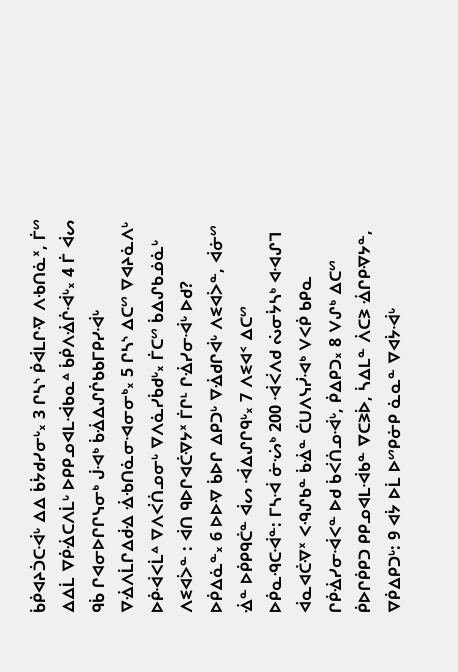ᑳᑮᐊᔨᑑᑕᐙᒡ ᐃᐃ ᑳᔮᑯᓯᓂᒡ᙮ 3 ᒋᓴᔅ ᑮᐋᒪᒋᐌ ᐱᑾᑎᓈᕽ, ᒦᔥ ᐃᐃᒫ ᐁᑮᐐᑕᐱᒫᒡ ᐅᑭᑭᓄᐊᒪᐙᑲᓇᐞ ᑳᑮᐱᐐᒌᐙᒡ᙮ 4 ᒦ ᐋᔕ ᑫᑳ ᒋᐊᓂᐅᒋᒋᓭᓂᒃ ᒎᐗᒃ ᑳᐐᐃᔑᒌᑲᑲᒥᑭᓯᐙᒡ ᐁᐐᐱᒫᒋᐃᑰᐎ ᐐᑾᑎᓈᓂᐗᓂᓂᒃ᙮ 5 ᒋᓴᔅ ᐃᑕᔥ ᐁᐊᔨᓈᐱᒡ ᐅᑮᐙᐸᒫᐞ ᐁᐱᐹᑏᓄᓂᒡ ᐁᐱᓈᓯᑳᑯᒡ᙮ ᒦᑕᔥ ᑳᐃᔑᑲᓅᓈᒡ ᐱᓬᐊᐴᓐ : ᐋᑎ ᑫᐅᒋᐊᑖᐌᔭᕽ ᒦᒋᒻ ᒋᐐᓯᓂᐙᒡ ᐅᑯ? ᐅᑮᐃᓈᓐ᙮ 6 ᐅᐅᐌ ᑳᐅᒋ ᐃᑭᑐᒡ ᐁᐐᑯᒋᐋᒡ ᐱᓬᐊᐴᓐ, ᐋᓃᔥ ᐐᓐ ᐅᑮᑭᑫᑖᓐ ᐋᔕ ᐙᐃᔑᒋᑫᒡ᙮ 7 ᐱᓬᐊᑉ ᐃᑕᔥ ᐅᑮᓇᑴᑕᐙᓐ: ᒥᓴᐙ ᓃᔣᒃ 200 ᐙᐹᐱᑯ ᔔᓂᔮᓴᒃ ᐊᐗᔑᒣ ᐋᓇᐊᑖᐌᕽ ᐸᑴᔑᑲᓐ ᑳᐐᓐ ᑖᑌᐱᓭᓰᐗᒃ ᐯᐸᑮ ᑲᑭᓇ ᒋᑮᐐᓯᓂᐙᐸᓐ ᐅᑯ ᑳᐹᑏᓄᐙᒡ, ᑮᐃᑭᑐ᙮ 8 ᐯᔑᒃ ᐃᑕᔥ ᑮᐅᒋᑮᑭᑐ ᑭᑭᓄᐊᒪᐙᑲᓐ ᐁᑕᕒᐆ, ᓵᐃᒪᓐ ᐲᑕᕒ ᐐᒋᑭᐌᔭᓐ, ᐁᑮᐃᑭᑐᒡ: 9 ᐊᔮ ᐅᒫ ᐅᔥᑭᓃᑭ ᓈᓇᓐ ᐁᐊᔮᐙᒡ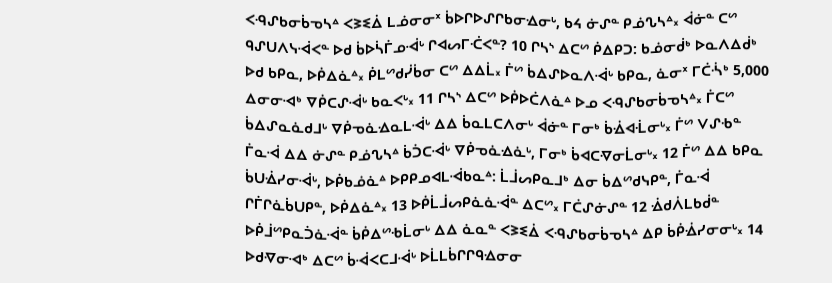ᐸᑴᔑᑲᓂᑳᓀᓴᐞ ᐸᕒᓬᐄ ᒪᓅᓂᓂᕽ ᑳᐅᒋᐅᔑᒋᑲᓂᐎᓂᒡ, ᑲᔦ ᓃᔑᓐ ᑭᓅᔐᓴᐞ᙮ ᐋᓃᓐ ᑕᔥ ᑫᔑᑌᐱᓭᐙᐸᓐ ᐅᑯ ᑳᐅᓵᒦᓄᐙᒡ ᒋᐊᔕᒥᑣᐸᓐ? 10 ᒋᓴᔅ ᐃᑕᔥ ᑮᐃᑭᑐ: ᑲᓅᓂᑰᒃ ᐅᓇᐱᐃᑰᒃ ᐅᑯ ᑲᑭᓇ, ᐅᑮᐃᓈᐞ᙮ ᑮᒪᔥᑯᓰᑳᓂ ᑕᔥ ᐃᐃᒫ᙮ ᒦᔥ ᑳᐃᔑᐅᓇᐱᐙᒡ ᑲᑭᓇ, ᓈᓂᕽ ᒥᑖᔂᒃ 5,000 ᐃᓂᓂᐗᒃ ᐁᑮᑕᔑᐙᒡ ᑲᓇᐸᒡ᙮ 11 ᒋᓴᔅ ᐃᑕᔥ ᐅᑮᐅᑖᐱᓈᐞ ᐅᓄ ᐸᑴᔑᑲᓂᑳᓀᓴᐞ᙮ ᒦᑕᔥ ᑳᐃᔑᓇᓈᑯᒧᒡ ᐁᑮᓀᓈᐎᓇᒪᐙᒡ ᐃᐃ ᑳᓇᒪᑕᐱᓂᒡ ᐋᓃᓐ ᒥᓂᒃ ᑳᐐᐊᒸᓂᒡ᙮ ᒦᔥ ᐯᔑᑾᓐ ᒦᓇᐙ ᐃᐃ ᓃᔑᓐ ᑭᓅᔐᓴᐞ ᑳᑑᑕᐙᒡ ᐁᑮᓀᓈᐎᓈᒡ, ᒥᓂᒃ ᑳᐊᑕᐌᓂᒫᓂᒡ᙮ 12 ᒦᔥ ᐃᐃ ᑲᑭᓇ ᑳᑌᐐᓯᓂᐙᒡ, ᐅᑮᑲᓅᓈᐞ ᐅᑭᑭᓄᐊᒪᐙᑲᓇᐞ: ᒫᒨᔕᑭᓇᒧᒃ ᐃᓂ ᑳᐃᔥᑯᓭᑭᓐ, ᒦᓇᐙ ᒋᒦᒋᓈᑳᑌᑭᓐ, ᐅᑮᐃᓈᐞ᙮ 13 ᐅᑮᒫᒨᔕᑭᓈᓈᐙᓐ ᐃᑕᔥ᙮ ᒥᑖᔑᓃᔑᓐ 12 ᐐᑯᐲᒪᑲᑰᓐ ᐅᑮᒨᔥᑭᓇᑑᓈᐙᓐ ᑳᑮᐃᔥᑾᒫᓂᒡ ᐃᐃ ᓈᓇᓐ ᐸᕒᓬᐄ ᐸᑴᔑᑲᓂᑳᓀᓴᐞ ᐃᑭ ᑳᑮᐐᓯᓂᓂᒡ᙮ 14 ᐅᑯᐌᓂᐗᒃ ᐃᑕᔥ ᑳᐙᐸᑕᒧᐙᒡ ᐅᒫᒪᑳᒋᒋᑫᐎᓂᓂ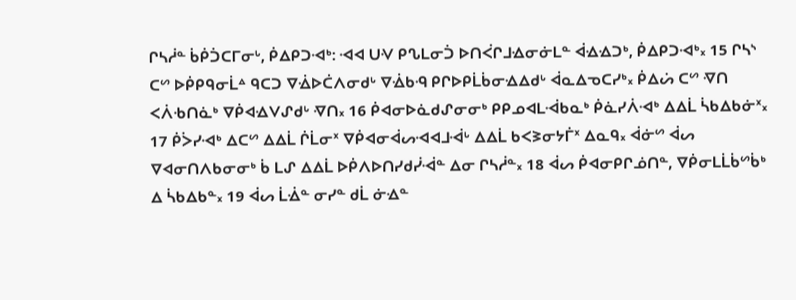ᒋᓴᓲᓐ ᑳᑮᑑᑕᒥᓂᒡ, ᑮᐃᑭᑐᐗᒃ: ᐗᐊ ᑌᐺ ᑭᔐᒪᓂᑑ ᐅᑎᐹᒋᒧᐎᓂᓃᒪᓐ ᐋᐎᐎᑐᒃ, ᑮᐃᑭᑐᐗᒃ᙮ 15 ᒋᓴᔅ ᑕᔥ ᐅᑮᑭᑫᓂᒫᐞ ᑫᑕᑐ ᐁᐐᐅᑖᐱᓂᑯᒡ ᐁᐐᑲᑴ ᑭᒋᐅᑭᒫᑳᓂᐎᐃᑯᒡ ᐋᓇᐃᓀᑕᓯᒃ᙮ ᑮᐃᔖ ᑕᔥ ᐌᑎ ᐸᐲᑾᑎᓈᒃ ᐁᑮᐊᐎᐯᔑᑯᒡ ᐌᑎ᙮ 16 ᑮᐊᓂᐅᓈᑯᔑᓂᓂᒃ ᑭᑭᓄᐊᒪᐙᑲᓇᒃ ᑮᓈᓯᐲᐗᒃ ᐃᐃᒫ ᓵᑲᐃᑲᓃᕽ᙮ 17 ᑮᐴᓯᐗᒃ ᐃᑕᔥ ᐃᐃᒫ ᒌᒫᓂᕽ ᐁᑮᐊᓂᐋᔕᐗᐊᒧᐙᒡ ᐃᐃᒫ ᑲᐸᕒᓂᔭᒦᕽ ᐃᓇᑫ᙮ ᐋᓃᔥ ᐋᔕ ᐁᐊᓂᑎᐱᑲᓂᓂᒃ ᑳ ᒪᔑ ᐃᐃᒫ ᐅᑮᐱᐅᑎᓯᑯᓰᐙᓐ ᐃᓂ ᒋᓴᓲᓐ᙮ 18 ᐋᔕ ᑮᐊᓂᑭᒋᓅᑎᓐ, ᐁᑮᓂᒪᒫᑳᔥᑳᒃ ᐃ ᓵᑲᐃᑲᓐ᙮ 19 ᐋᔕ ᒫᐐᓐ ᓂᓯᓐ ᑯᒫ ᓃᐎᓐ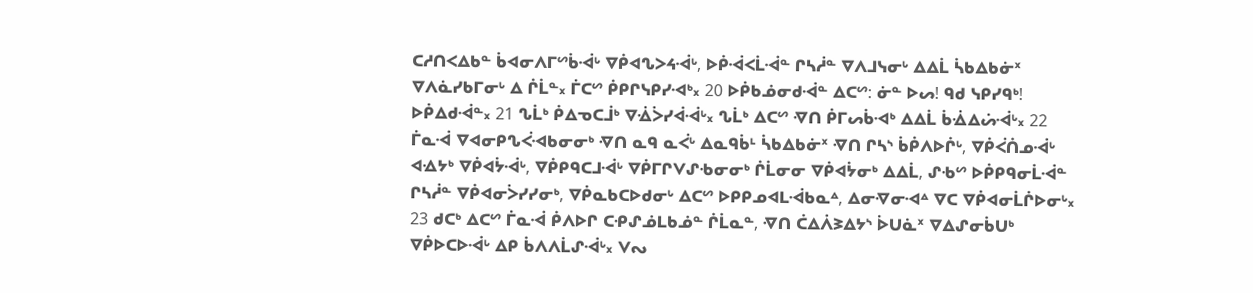ᑕᓱᑎᐸᐃᑲᓐ ᑳᐊᓂᐱᒥᔥᑳᐙᒡ ᐁᑮᐊᔐᐳᔦᐙᒡ, ᐅᑮᐙᐸᒫᐙᓐ ᒋᓴᓲᓐ ᐁᐱᒧᓭᓂᒡ ᐃᐃᒫ ᓵᑲᐃᑲᓃᕽ ᐁᐱᓈᓯᑲᒥᓂᒡ ᐃ ᒌᒫᓐ᙮ ᒦᑕᔥ ᑮᑭᒋᓭᑭᓯᐗᒃ᙮ 20 ᐅᑮᑲᓅᓂᑯᐙᓐ ᐃᑕᔥ: ᓃᓐ ᐅᔕ! ᑫᑯ ᓭᑭᓯᑫᒃ! ᐅᑮᐃᑯᐙᓐ᙮ 21 ᔐᒫᒃ ᑮᐃᓀᑕᒨᒃ ᐁᐐᐴᓯᐋᐙᒡ᙮ ᔐᒫᒃ ᐃᑕᔥ ᐌᑎ ᑮᒥᔕᑳᐗᒃ ᐃᐃᒫ ᑳᐐᐃᔖᐙᒡ᙮ 22 ᒦᓇᐙ ᐁᐊᓂᑭᔐᐹᐗᑲᓂᓂᒃ ᐌᑎ ᓇᑫ ᓇᐹᒡ ᐃᓇᑫᑳᒻ ᓵᑲᐃᑲᓃᕽ ᐌᑎ ᒋᓴᔅ ᑳᑮᐱᐅᒌᒡ, ᐁᑮᐹᑏᓄᐙᒡ ᐊᐎᔭᒃ ᐁᑮᐊᔮᐙᒡ, ᐁᑮᑭᑫᑕᒧᐙᒡ ᐁᑮᒥᒋᐯᔑᑾᓂᓂᒃ ᒌᒫᓂᓂ ᐁᑮᐊᔮᓂᒃ ᐃᐃᒫ, ᔑᑾᔥ ᐅᑮᑭᑫᓂᒫᐙᓐ ᒋᓴᓲᓐ ᐁᑮᐊᓂᐴᓯᓯᓂᒃ, ᐁᑮᓇᑲᑕᐅᑯᓂᒡ ᐃᑕᔥ ᐅᑭᑭᓄᐊᒪᐙᑲᓇᐞ, ᐃᓂᐌᓂᐗᐞ ᐁᑕ ᐁᑮᐊᓂᒫᒌᐅᓂᒡ᙮ 23 ᑯᑕᒃ ᐃᑕᔥ ᒦᓇᐙ ᑮᐱᐅᒋ ᑕᑶᔑᓅᒪᑲᓅᓐ ᒌᒫᓇᓐ, ᐌᑎ ᑖᐃᐲᕒᐃᔭᔅ ᐆᑌᓈᕽ ᐁᐃᔑᓂᑳᑌᒃ ᐁᑮᐅᑕᐅᐙᒡ ᐃᑭ ᑳᐱᐱᒫᔑᐙᒡ᙮ ᐯᔓ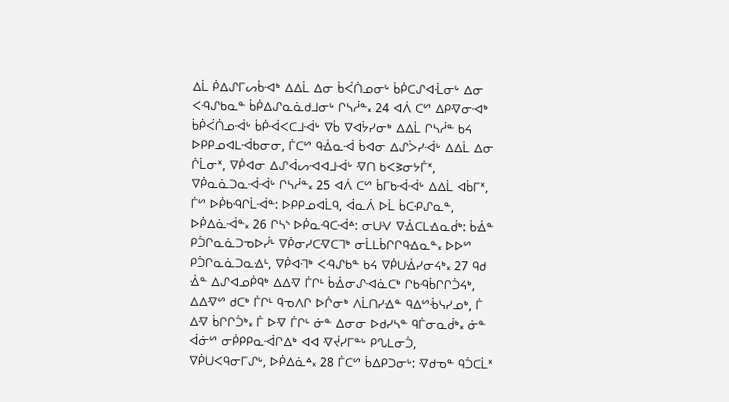ᐃᒫ ᑮᐃᔑᒥᔕᑳᐗᒃ ᐃᐃᒫ ᐃᓂ ᑳᐹᑏᓄᓂᒡ ᑳᑮᑕᔑᐊᒸᓂᒡ ᐃᓂ ᐸᑴᔑᑲᓇᓐ ᑳᑮᐃᔑᓇᓈᑯᒧᓂᒡ ᒋᓴᓲᓐ᙮ 24 ᐊᐲ ᑕᔥ ᐃᑭᐌᓂᐗᒃ ᑳᑮᐹᑏᓄᐙᒡ ᑳᑮᐙᐸᑕᒧᐙᒡ ᐁᑳ ᐁᐊᔮᓯᓂᒃ ᐃᐃᒫ ᒋᓴᓲᓐ ᑲᔦ ᐅᑭᑭᓄᐊᒪᐙᑲᓂᓂ, ᒦᑕᔥ ᑫᐐᓇᐙ ᑳᐊᓂ ᐃᔑᐴᓯᐙᒡ ᐃᐃᒫ ᐃᓂ ᒌᒫᓂᕽ, ᐁᑮᐊᓂ ᐃᔑᐋᔕᐗᐊᒧᐙᒡ ᐌᑎ ᑲᐸᕒᓂᔭᒦᕽ, ᐁᑮᓇᓈᑐᓇᐙᐙᒡ ᒋᓴᓲᓐ᙮ 25 ᐊᐲ ᑕᔥ ᑳᒥᑲᐙᐙᒡ ᐃᐃᒫ ᐊᑳᒥᕽ, ᒦᔥ ᐅᑮᑲᑴᒋᒫᐙᓐ: ᐅᑭᑭᓄᐊᒫᑫ, ᐋᓇᐲ ᐅᒫ ᑳᑕᑶᔑᓇᓐ, ᐅᑮᐃᓈᐙᓐ᙮ 26 ᒋᓴᔅ ᐅᑮᓇᑴᑕᐙᐞ: ᓂᑌᐺ ᐁᐐᑕᒪᐎᓇᑰᒃ: ᑳᐐᓐ ᑭᑑᒋᓇᓈᑐᓀᐅᓰᒻ ᐁᑮᓂᓯᑕᐌᑕᒣᒃ ᓂᒫᒪᑳᒋᒋᑫᐎᓇᓐ᙮ ᐅᐅᔥ ᑭᑑᒋᓇᓈᑐᓇᐎᒻ, ᐁᑮᐊᒬᒃ ᐸᑴᔑᑲᓐ ᑲᔦ ᐁᑮᑌᐐᓯᓂᔦᒃ᙮ 27 ᑫᑯ ᐐᓐ ᐃᔑᐊᓄᑮᑫᒃ ᐃᐃᐌ ᒦᒋᒻ ᑳᐐᓂᔑᐗᓈᑕᒃ ᒋᑲᑴᑳᒋᒋᑑᔦᒃ, ᐃᐃᐌᔥ ᑯᑕᒃ ᒦᒋᒻ ᑫᓀᐱᒋ ᐅᒌᓂᒃ ᐱᒫᑎᓯᐎᓐ ᑫᐃᔥᒀᓭᓯᓄᒃ, ᒦ ᐃᐌ ᑳᒋᒋᑑᒃ᙮ ᒦ ᐅᐌ ᒦᒋᒻ ᓃᓐ ᐃᓂᓂ ᐅᑯᓯᓴᓐ ᑫᒦᓂᓇᑰᒃ᙮ ᓃᓐ ᐋᓃᔥ ᓂᑮᑭᑭᓇᐙᒋᐃᒃ ᐊᐊ ᐌᔫᓯᒥᓐᒡ ᑭᔐᒪᓂᑑ, ᐁᑮᑌᐸᑫᓂᒥᔑᒡ, ᐅᑮᐃᓈᐞ᙮ 28 ᒦᑕᔥ ᑳᐃᑭᑐᓂᒡ: ᐌᑯᓀᓐ ᑫᑑᑕᒫᕽ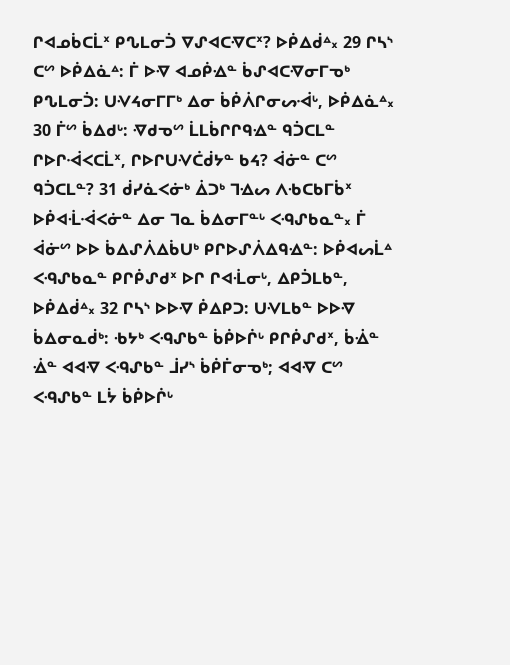ᒋᐊᓄᑳᑕᒫᕽ ᑭᔐᒪᓂᑑ ᐁᔑᐊᑕᐌᑕᕽ? ᐅᑮᐃᑰᐞ᙮ 29 ᒋᓴᔅ ᑕᔥ ᐅᑮᐃᓈᐞ: ᒦ ᐅᐌ ᐊᓄᑮᐎᓐ ᑳᔑᐊᑕᐌᓂᒥᓀᒃ ᑭᔐᒪᓂᑑ: ᑌᐺᔦᓂᒥᒥᒃ ᐃᓂ ᑳᑮᐲᒋᓂᔕᐙᒡ, ᐅᑮᐃᓈᐞ᙮ 30 ᒦᔥ ᑳᐃᑯᒡ: ᐌᑯᓀᔥ ᒫᒪᑳᒋᒋᑫᐎᓐ ᑫᑑᑕᒪᓐ ᒋᐅᒋᐙᐸᑕᒫᕽ, ᒋᐅᒋᑌᐺᑖᑰᔭᓐ ᑲᔦ? ᐋᓃᓐ ᑕᔥ ᑫᑑᑕᒪᓐ? 31 ᑰᓯᓈᐸᓃᒃ ᐄᑐᒃ ᒣᐎᔕ ᐱᑾᑕᑲᒥᑳᕽ ᐅᑮᐊᒸᐙᐸᓃᓐ ᐃᓂ ᒣᓇ ᑳᐃᓂᒥᓐᒡ ᐸᑴᔑᑲᓇᓐ᙮ ᒦ ᐋᓃᔥ ᐅᐅ ᑳᐃᔑᐲᐃᑳᑌᒃ ᑭᒋᐅᔑᐲᐃᑫᐎᓐ: ᐅᑮᐊᔕᒫᐞ ᐸᑴᔑᑲᓇᓐ ᑭᒋᑮᔑᑯᕽ ᐅᒋ ᒋᐊᒸᓂᒡ, ᐃᑭᑑᒪᑲᓐ, ᐅᑮᐃᑰᐞ᙮ 32 ᒋᓴᔅ ᐅᐅᐌ ᑮᐃᑭᑐ: ᑌᐺᒪᑲᓐ ᐅᐅᐌ ᑳᐃᓂᓇᑰᒃ: ᑾᔭᒃ ᐸᑴᔑᑲᓐ ᑳᑮᐅᒌᒡ ᑭᒋᑮᔑᑯᕽ, ᑳᐐᓐ ᐐᓐ ᐊᐊᐌ ᐸᑴᔑᑲᓐ ᒨᓯᔅ ᑳᑮᒦᓂᓀᒃ; ᐊᐊᐌ ᑕᔥ ᐸᑴᔑᑲᓐ ᒪᔮ ᑳᑮᐅᒌᒡ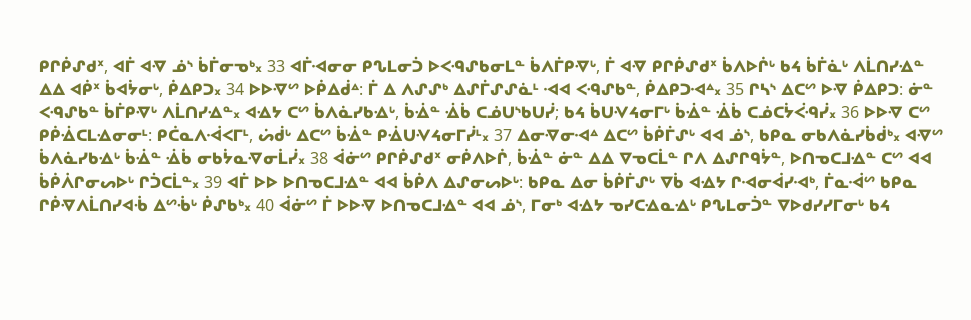ᑭᒋᑮᔑᑯᕽ, ᐊᒦ ᐊᐌ ᓅᔅ ᑳᒦᓂᓀᒃ᙮ 33 ᐊᒦᐗᓂᓂ ᑭᔐᒪᓂᑑ ᐅᐸᑴᔑᑲᓂᒪᓐ ᑳᐱᒦᑭᐌᒡ, ᒦ ᐊᐌ ᑭᒋᑮᔑᑯᕽ ᑳᐱᐅᒌᒡ ᑲᔦ ᑳᒦᓈᒡ ᐱᒫᑎᓯᐎᓐ ᐃᐃ ᐊᑮᕽ ᑳᐊᔮᓂᒡ, ᑮᐃᑭᑐ᙮ 34 ᐅᐅᐌᔥ ᐅᑮᐃᑰᐞ: ᒦ ᐃ ᐱᔑᔑᒃ ᐃᔑᒦᔑᔑᓈᒻ ᐗᐊ ᐸᑴᔑᑲᓐ, ᑮᐃᑭᑐᐗᐞ᙮ 35 ᒋᓴᔅ ᐃᑕᔥ ᐅᐌ ᑮᐃᑭᑐ: ᓃᓐ ᐸᑴᔑᑲᓐ ᑳᒦᑭᐌᒡ ᐱᒫᑎᓯᐎᓐ᙮ ᐊᐎᔭ ᑕᔥ ᑳᐱᓈᓯᑲᐎᒡ, ᑳᐐᓐ ᐐᑳ ᑕᓅᑌᔅᑲᑌᓰ; ᑲᔦ ᑳᑌᐺᔦᓂᒥᒡ ᑳᐐᓐ ᐐᑳ ᑕᓅᑕᔮᐹᑴᓰ᙮ 36 ᐅᐅᐌ ᑕᔥ ᑭᑮᐐᑕᒪᐎᓂᓂᒻ: ᑭᑖᓇᐱᐙᐸᒥᒻ, ᔖᑰᒡ ᐃᑕᔥ ᑳᐐᓐ ᑭᐐᑌᐺᔦᓂᒥᓰᒻ᙮ 37 ᐃᓂᐌᓂᐗᐞ ᐃᑕᔥ ᑳᑮᒦᔑᒡ ᐊᐊ ᓅᔅ, ᑲᑭᓇ ᓂᑲᐱᓈᓯᑳᑰᒃ᙮ ᐊᐌᔥ ᑳᐱᓈᓯᑲᐎᒡ ᑳᐐᓐ ᐐᑳ ᓂᑲᔮᓇᐌᓂᒫᓰ᙮ 38 ᐋᓃᔥ ᑭᒋᑮᔑᑯᕽ ᓂᑮᐱᐅᒌ, ᑳᐐᓐ ᓃᓐ ᐃᐃ ᐁᓀᑕᒫᓐ ᒋᐱ ᐃᔑᒋᑫᔮᓐ, ᐅᑎᓀᑕᒧᐎᓐ ᑕᔥ ᐊᐊ ᑳᑮᐲᒋᓂᔕᐅᒡ ᒋᑑᑕᒫᓐ᙮ 39 ᐊᒦ ᐅᐅ ᐅᑎᓀᑕᒧᐎᓐ ᐊᐊ ᑳᑮᐱ ᐃᔑᓂᔕᐅᒡ: ᑲᑭᓇ ᐃᓂ ᑳᑮᒦᔑᒡ ᐁᑳ ᐊᐎᔭ ᒋᐗᓂᐋᓯᐗᒃ, ᒦᓇᐙᔥ ᑲᑭᓇ ᒋᑮᐌᐱᒫᑎᓯᐊᒀ ᐃᔥᒀᒡ ᑮᔑᑲᒃ᙮ 40 ᐋᓃᔥ ᒦ ᐅᐅᐌ ᐅᑎᓀᑕᒧᐎᓐ ᐊᐊ ᓅᔅ, ᒥᓂᒃ ᐊᐎᔭ ᓀᓯᑕᐎᓇᐎᒡ ᑭᔐᒪᓂᑑᓐ ᐁᐅᑯᓯᓯᒥᓂᒡ ᑲᔦ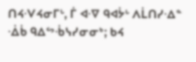ᑎᔦᐺᔦᓂᒥᒡ, ᒦ ᐊᐌ ᑫᐊᔮᒡ ᐱᒫᑎᓯᐎᓐ ᐐᑳ ᑫᐃᔥᒀᓭᓯᓂᓂᒃ; ᑲᔦ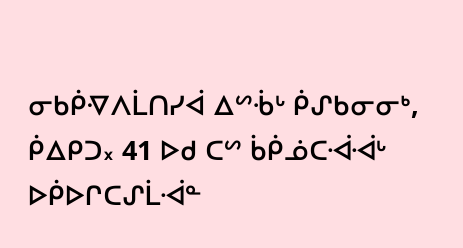ᓂᑲᑮᐌᐱᒫᑎᓯᐋ ᐃᔥᒀᒡ ᑮᔑᑲᓂᓂᒃ, ᑮᐃᑭᑐ᙮ 41 ᐅᑯ ᑕᔥ ᑳᑮᓅᑕᐙᐙᒡ ᐅᑮᐅᒋᑕᔑᒫᐙᓐ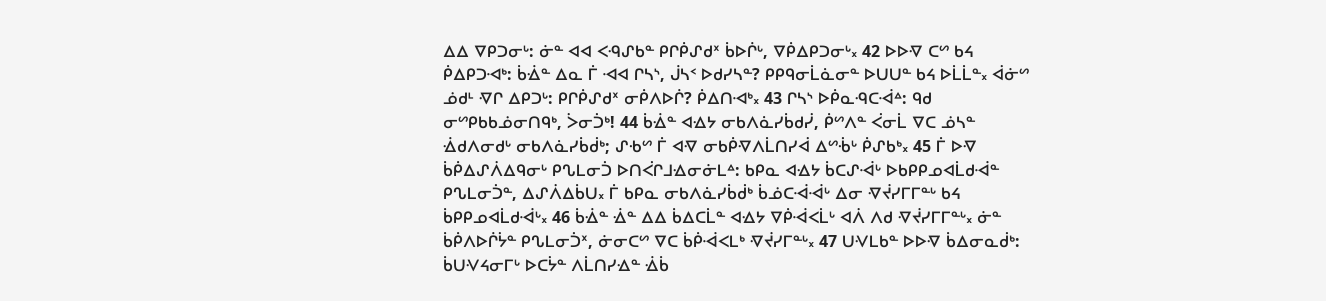ᐃᐃ ᐁᑭᑐᓂᒡ: ᓃᓐ ᐊᐊ ᐸᑴᔑᑲᓐ ᑭᒋᑮᔑᑯᕽ ᑳᐅᒌᒡ, ᐁᑮᐃᑭᑐᓂᒡ᙮ 42 ᐅᐅᐌ ᑕᔥ ᑲᔦ ᑮᐃᑭᑐᐗᒃ: ᑳᐐᓐ ᐃᓇ ᒦ ᐗᐊ ᒋᓴᔅ, ᒎᓴᑉ ᐅᑯᓯᓴᓐ? ᑭᑭᑫᓂᒫᓈᓂᓐ ᐅᑌᑌᓐ ᑲᔦ ᐅᒫᒫᓐ᙮ ᐋᓃᔥ ᓅᑯᒻ ᐌᒋ ᐃᑭᑐᒡ: ᑭᒋᑮᔑᑯᕽ ᓂᑮᐱᐅᒌ? ᑮᐃᑎᐗᒃ᙮ 43 ᒋᓴᔅ ᐅᑮᓇᑴᑕᐙᐞ: ᑫᑯ ᓂᔥᑭᑲᑲᓅᓂᑎᑫᒃ, ᐴᓂᑑᒃ! 44 ᑳᐐᓐ ᐊᐎᔭ ᓂᑲᐱᓈᓯᑳᑯᓰ, ᑮᔥᐱᓐ ᐹᓂᒫ ᐁᑕ ᓅᓴᓐ ᐐᑯᐱᓂᑯᒡ ᓂᑲᐱᓈᓯᑳᑰᒃ; ᔑᑾᔥ ᒦ ᐊᐌ ᓂᑲᑮᐌᐱᒫᑎᓯᐋ ᐃᔥᒀᒡ ᑮᔑᑲᒃ᙮ 45 ᒦ ᐅᐌ ᑳᑮᐃᔑᐲᐃᑫᓂᒡ ᑭᔐᒪᓂᑑ ᐅᑎᐹᒋᒧᐎᓂᓃᒪᐞ: ᑲᑭᓇ ᐊᐎᔭ ᑳᑕᔑᐙᒡ ᐅᑲᑭᑭᓄᐊᒫᑯᐙᓐ ᑭᔐᒪᓂᑑᓐ, ᐃᔑᐲᐃᑳᑌ᙮ ᒦ ᑲᑭᓇ ᓂᑲᐱᓈᓯᑳᑰᒃ ᑳᓅᑕᐙᐙᒡ ᐃᓂ ᐌᔫᓯᒥᒥᓐᒡ ᑲᔦ ᑳᑭᑭᓄᐊᒫᑯᐙᒡ᙮ 46 ᑳᐐᓐ ᐐᓐ ᐃᐃ ᑳᐃᑕᒫᓐ ᐊᐎᔭ ᐁᑮᐙᐸᒫᒡ ᐊᐲ ᐱᑯ ᐌᔫᓯᒥᒥᓐᒡ᙮ ᓃᓐ ᑳᑮᐱᐅᒌᔮᓐ ᑭᔐᒪᓂᑑᕽ, ᓃᓂᑕᔥ ᐁᑕ ᑳᑮᐙᐸᒪᒃ ᐌᔫᓯᒥᓐᒡ᙮ 47 ᑌᐺᒪᑲᓐ ᐅᐅᐌ ᑳᐃᓂᓇᑰᒃ: ᑳᑌᐺᔦᓂᒥᒡ ᐅᑕᔮᓐ ᐱᒫᑎᓯᐎᓐ ᐐᑳ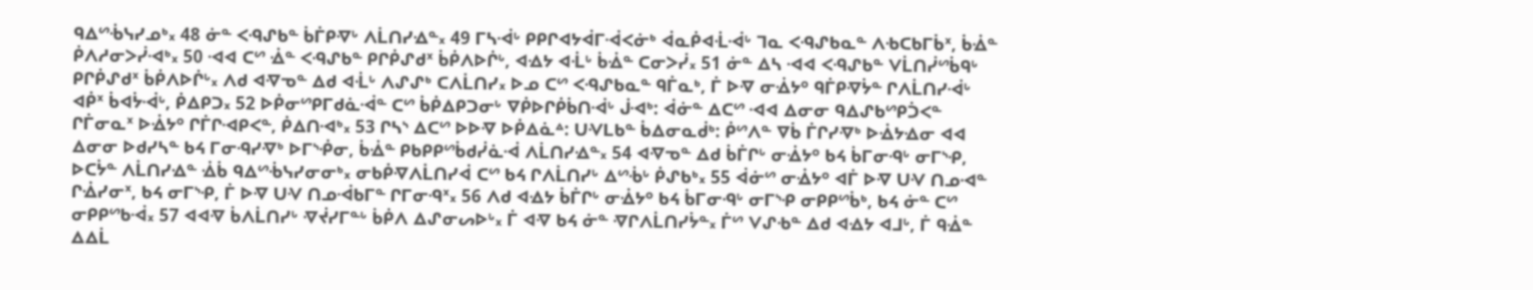ᑫᐃᔥᒀᓭᓯᓄᒃ᙮ 48 ᓃᓐ ᐸᑴᔑᑲᓐ ᑳᒦᑭᐌᒡ ᐱᒫᑎᓯᐎᓐ᙮ 49 ᒥᓴᐙᒡ ᑭᑭᒋᐊᔭᐋᒥᐙᐸᓃᒃ ᐋᓇᑮᐊᒸᐙᒡ ᒣᓇ ᐸᑴᔑᑲᓇᓐ ᐱᑾᑕᑲᒥᑳᕽ, ᑳᐐᓐ ᑮᐱᓱᓂᐳᓰᐗᒃ᙮ 50 ᐗᐊ ᑕᔥ ᐐᓐ ᐸᑴᔑᑲᓐ ᑭᒋᑮᔑᑯᕽ ᑳᑮᐱᐅᒌᒡ, ᐊᐎᔭ ᐊᒸᒡ ᑳᐐᓐ ᑕᓂᐳᓰ᙮ 51 ᓃᓐ ᐃᓴ ᐗᐊ ᐸᑴᔑᑲᓐ ᐯᒫᑎᓰᔥᑳᑫᒡ ᑭᒋᑮᔑᑯᕽ ᑳᑮᐱᐅᒌᒡ᙮ ᐱᑯ ᐊᐌᓀᓐ ᐃᑯ ᐊᒸᒡ ᐱᔑᔑᒃ ᑕᐱᒫᑎᓯ᙮ ᐅᓄ ᑕᔥ ᐸᑴᔑᑲᓇᓐ ᑫᒦᓇᒃ, ᒦ ᐅᐌ ᓂᐐᔭᐤ ᑫᒦᑭᐌᔮᓐ ᒋᐱᒫᑎᓯᐙᒡ ᐊᑮᕽ ᑳᐊᔮᐙᒡ, ᑮᐃᑭᑐ᙮ 52 ᐅᑮᓂᔥᑭᒥᑯᓈᐙᓐ ᑕᔥ ᑳᑮᐃᑭᑐᓂᒡ ᐁᑮᐅᒋᑮᑳᑎᐙᒡ ᒎᐗᒃ: ᐋᓃᓐ ᐃᑕᔥ ᐗᐊ ᐃᓂᓂ ᑫᐃᔑᑲᔥᑭᑑᐸᓐ ᒋᒦᓂᓇᕽ ᐅᐐᔭᐤ ᒋᒦᒋᐗᑭᐸᓐ, ᑮᐃᑎᐗᒃ᙮ 53 ᒋᓴᔅ ᐃᑕᔥ ᐅᐅᐌ ᐅᑮᐃᓈᐞ: ᑌᐺᒪᑲᓐ ᑳᐃᓂᓇᑰᒃ: ᑮᔥᐱᓐ ᐁᑳ ᒦᒋᓯᐌᒃ ᐅᐐᔭᐎᓂ ᐊᐊ ᐃᓂᓂ ᐅᑯᓯᓴᓐ ᑲᔦ ᒥᓂᑴᓯᐌᒃ ᐅᒥᔅᑸᓂ, ᑳᐐᓐ ᑭᑲᑭᑭᔥᑳᑯᓰᓈᐙ ᐱᒫᑎᓯᐎᓐ᙮ 54 ᐊᐌᓀᓐ ᐃᑯ ᑳᒦᒋᒡ ᓂᐐᔭᐤ ᑲᔦ ᑳᒥᓂᑴᒡ ᓂᒥᔅᑶ, ᐅᑕᔮᓐ ᐱᒫᑎᓯᐎᓐ ᐐᑳ ᑫᐃᔥᒀᓭᓯᓂᓂᒃ᙮ ᓂᑲᑮᐌᐱᒫᑎᓯᐋ ᑕᔥ ᑲᔦ ᒋᐱᒫᑎᓯᒡ ᐃᔥᒀᒡ ᑮᔑᑲᒃ᙮ 55 ᐋᓃᔥ ᓂᐐᔭᐤ ᐊᒦ ᐅᐌ ᑌᐺ ᑎᓄᐗᓐ ᒋᐐᓯᓂᕽ, ᑲᔦ ᓂᒥᔅᑶ, ᒦ ᐅᐌ ᑌᐺ ᑎᓄᐙᑲᒥᓐ ᒋᒥᓂᑴᕽ᙮ 56 ᐱᑯ ᐊᐎᔭ ᑳᒦᒋᒡ ᓂᐐᔭᐤ ᑲᔦ ᑳᒥᓂᑴᒡ ᓂᒥᔅᑶ ᓂᑭᑭᔥᑳᒃ, ᑲᔦ ᓃᓐ ᑕᔥ ᓂᑭᑭᔥᑲᐙ᙮ 57 ᐊᐊᐌ ᑳᐱᒫᑎᓯᒡ ᐌᔫᓯᒥᓐᒡ ᑳᑮᐱ ᐃᔑᓂᔕᐅᒡ᙮ ᒦ ᐊᐌ ᑲᔦ ᓃᓐ ᐌᒋᐱᒫᑎᓯᔮᓐ᙮ ᒦᔥ ᐯᔑᑾᓐ ᐃᑯ ᐊᐎᔭ ᐊᒧᒡ, ᒦ ᑫᐐᓐ ᐃᐃᒫ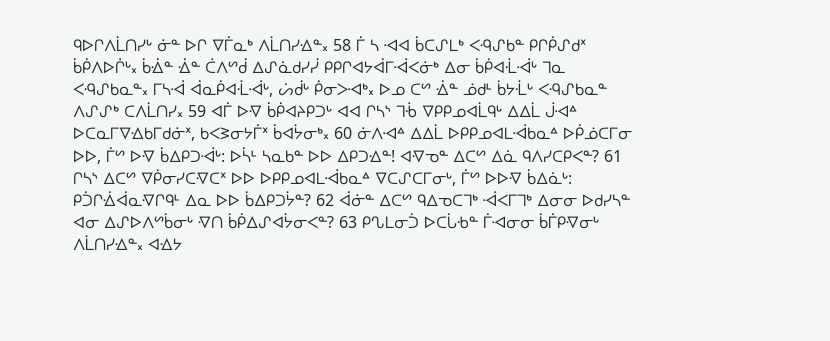ᑫᐅᒋᐱᒫᑎᓯᒡ ᓃᓐ ᐅᒋ ᐁᒦᓇᒃ ᐱᒫᑎᓯᐎᓐ᙮ 58 ᒦ ᓴ ᐗᐊ ᑳᑕᔑᒪᒃ ᐸᑴᔑᑲᓐ ᑭᒋᑮᔑᑯᕽ ᑳᑮᐱᐅᒌᒡ᙮ ᑳᐐᓐ ᐐᓐ ᑖᐱᔥᑰ ᐃᔑᓈᑯᓯᓰ ᑭᑭᒋᐊᔭᐋᒥᐙᐸᓃᒃ ᐃᓂ ᑳᑮᐊᒸᐙᒡ ᒣᓇ ᐸᑴᔑᑲᓇᓐ᙮ ᒥᓴᐙ ᐋᓇᑮᐊᒸᐙᒡ, ᔖᑰᒡ ᑮᓂᐳᐗᒃ᙮ ᐅᓄ ᑕᔥ ᐐᓐ ᓅᑯᒻ ᑳᔭᒸᒡ ᐸᑴᔑᑲᓇᓐ ᐱᔑᔑᒃ ᑕᐱᒫᑎᓯ᙮ 59 ᐊᒦ ᐅᐌ ᑳᑮᐊᔨᑭᑐᒡ ᐊᐊ ᒋᓴᔅ ᒣᒀ ᐁᑭᑭᓄᐊᒫᑫᒡ ᐃᐃᒫ ᒎᐗᐞ ᐅᑕᓇᒥᐁᐎᑲᒥᑯᓃᕽ, ᑲᐸᕒᓂᔭᒦᕽ ᑳᐊᔮᓂᒃ᙮ 60 ᓃᐱᐗᐞ ᐃᐃᒫ ᐅᑭᑭᓄᐊᒪᐙᑲᓇᐞ ᐅᑮᓅᑕᒥᓂ ᐅᐅ, ᒦᔥ ᐅᐌ ᑳᐃᑭᑐᐙᒡ: ᐅᓵᒻ ᓴᓇᑲᓐ ᐅᐅ ᐃᑭᑐᐎᓐ! ᐊᐌᓀᓐ ᐃᑕᔥ ᐃᓈ ᑫᐱᓯᑕᑭᐸᓐ? 61 ᒋᓴᔅ ᐃᑕᔥ ᐁᑮᓂᓯᑕᐌᑕᕽ ᐅᐅ ᐅᑭᑭᓄᐊᒪᐙᑲᓇᐞ ᐁᑕᔑᑕᒥᓂᒡ, ᒦᔥ ᐅᐅᐌ ᑳᐃᓈᒡ: ᑭᑑᒋᐐᐋᓇᐌᒋᑫᒻ ᐃᓇ ᐅᐅ ᑳᐃᑭᑐᔮᓐ? 62 ᐋᓃᓐ ᐃᑕᔥ ᑫᐃᓀᑕᒣᒃ ᐙᐸᒥᒣᒃ ᐃᓂᓂ ᐅᑯᓯᓴᓐ ᐊᓂ ᐃᔑᐅᐱᔥᑳᓂᒡ ᐌᑎ ᑳᑮᐃᔑᐊᔮᓂᐸᓐ? 63 ᑭᔐᒪᓂᑑ ᐅᑕᒑᑾᓐ ᒦᐗᓂᓂ ᑳᒦᑭᐌᓂᒡ ᐱᒫᑎᓯᐎᓐ᙮ ᐊᐎᔭ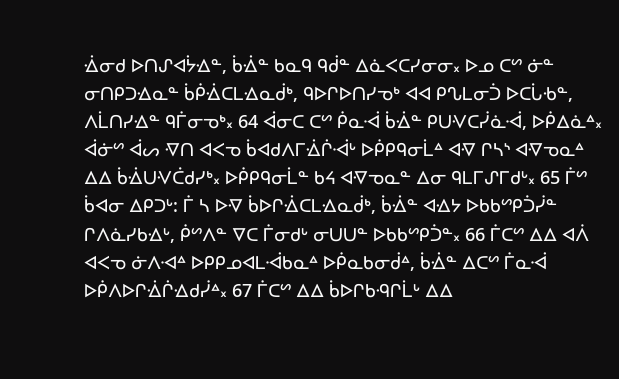ᐐᓂᑯ ᐅᑎᔑᐊᔮᐎᓐ, ᑳᐐᓐ ᑲᓇᑫ ᑫᑰᓐ ᐃᓈᐸᑕᓯᓂᓂ᙮ ᐅᓄ ᑕᔥ ᓃᓐ ᓂᑎᑭᑐᐎᓇᓐ ᑳᑮᐐᑕᒪᐎᓇᑰᒃ, ᑫᐅᒋᐅᑎᓯᓀᒃ ᐊᐊ ᑭᔐᒪᓂᑑ ᐅᑕᒑᑾᓐ, ᐱᒫᑎᓯᐎᓐ ᑫᒦᓂᓀᒃ᙮ 64 ᐋᓂᑕ ᑕᔥ ᑮᓇᐙ ᑳᐐᓐ ᑭᑌᐺᑕᓰᓈᐙ, ᐅᑮᐃᓈᐞ᙮ ᐋᓃᔥ ᐋᔕ ᐌᑎ ᐊᐸᓀ ᑳᐊᑯᐱᒥᐐᒌᐙᒡ ᐅᑮᑭᑫᓂᒫᐞ ᐊᐌ ᒋᓴᔅ ᐊᐌᓀᓇᐞ ᐃᐃ ᑳᐐᑌᐺᑖᑯᓯᒃ᙮ ᐅᑮᑭᑫᓂᒫᓐ ᑲᔦ ᐊᐌᓀᓇᓐ ᐃᓂ ᑫᒪᒥᔑᒥᑯᒡ᙮ 65 ᒦᔥ ᑳᐊᓂ ᐃᑭᑐᒡ: ᒦ ᓴ ᐅᐌ ᑳᐅᒋᐐᑕᒪᐎᓇᑰᒃ, ᑳᐐᓐ ᐊᐎᔭ ᐅᑲᑲᔥᑭᑑᓰᓐ ᒋᐱᓈᓯᑲᐎᒡ, ᑮᔥᐱᓐ ᐁᑕ ᒦᓂᑯᒡ ᓂᑌᑌᓐ ᐅᑲᑲᔥᑭᑑᓐ᙮ 66 ᒦᑕᔥ ᐃᐃ ᐊᐲ ᐊᐸᓀ ᓃᐱᐗᐞ ᐅᑭᑭᓄᐊᒪᐙᑲᓇᐞ ᐅᑮᓇᑲᓂᑰᐞ, ᑳᐐᓐ ᐃᑕᔥ ᒦᓇᐙ ᐅᑮᐱᐅᒋᐐᒌᐎᑯᓰᐞ᙮ 67 ᒦᑕᔥ ᐃᐃ ᑳᐅᒋᑲᑴᒋᒫᒡ ᐃᐃ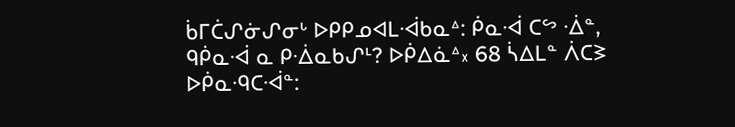ᑳᒥᑖᔑᓃᔑᓂᒡ ᐅᑭᑭᓄᐊᒪᐙᑲᓇᐞ: ᑮᓇᐙ ᑕᔥ ᐐᓐ, ᑫᑮᓇᐙ ᓇ ᑭᐐᓇᑲᔑᒻ? ᐅᑮᐃᓈᐞ᙮ 68 ᓵᐃᒪᓐ ᐲᑕᕒ ᐅᑮᓇᑴᑕᐙᓐ: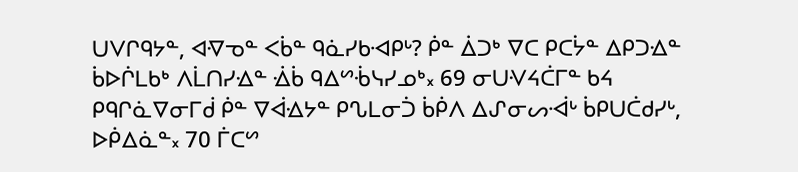ᑌᐯᒋᑫᔭᓐ, ᐊᐌᓀᓐ ᐸᑳᓐ ᑫᓈᓯᑲᐗᑭᒡ? ᑮᓐ ᐄᑐᒃ ᐁᑕ ᑭᑕᔮᓐ ᐃᑭᑐᐎᓐ ᑳᐅᒌᒪᑲᒃ ᐱᒫᑎᓯᐎᓐ ᐐᑳ ᑫᐃᔥᒀᓭᓯᓄᒃ᙮ 69 ᓂᑌᐺᔦᑖᒥᓐ ᑲᔦ ᑭᑫᒋᓈᐁᓂᒥᑰ ᑮᓐ ᐁᐋᐎᔭᓐ ᑭᔐᒪᓂᑑ ᑳᑮᐱ ᐃᔑᓂᔕᐙᒡ ᑳᑭᑌᑖᑯᓯᒡ, ᐅᑮᐃᓈᓐ᙮ 70 ᒦᑕᔥ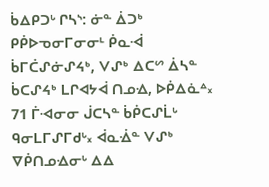ᑳᐃᑭᑐᒡ ᒋᓴᔅ: ᓃᓐ ᐄᑐᒃ ᑭᑮᐅᓀᓂᒥᓂᓂᒻ ᑮᓇᐙ ᑳᒥᑖᔑᓃᔑᔦᒃ, ᐯᔑᒃ ᐃᑕᔥ ᐄᓴᓐ ᑳᑕᔑᔦᒃ ᒪᒋᐊᔭᐋ ᑎᓄᐎ, ᐅᑮᐃᓈᐞ᙮ 71 ᒦᐗᓂᓂ ᒎᑕᓴᓐ ᑳᑮᑕᔑᒫᒡ ᑫᓂᒪᒥᔑᒥᑯᒡ᙮ ᐋᓇᐐᓐ ᐯᔑᒃ ᐁᑮᑎᓄᐎᓂᒡ ᐃᐃ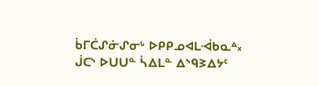ᑳᒥᑖᔑᓃᔑᓂᒡ ᐅᑭᑭᓄᐊᒪᐙᑲᓇᐞ᙮ ᒎᑕᔅ ᐅᑌᑌᓐ ᓵᐃᒪᓐ ᐃᔅᑫᕒᐃᔭᑦ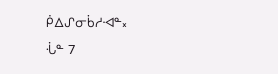ᑮᐃᔑᓂᑳᓱᐗᓐ᙮
ᒞᓐ 7